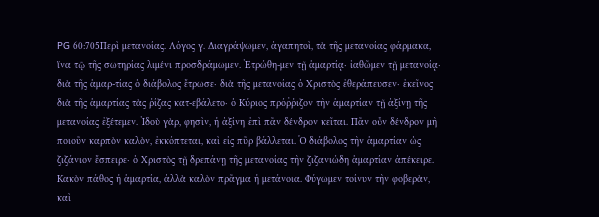PG 60:705Περὶ μετανοίας. Λόγος γ. Διαγράψωμεν, ἀγαπητοὶ, τὰ τῆς μετανοίας φάρμακα, ἵνα τῷ τῆς σωτηρίας λιμένι προσδράμωμεν. Ἐτρώθη-μεν τῇ ἁμαρτίᾳ· ἰαθῶμεν τῇ μετανοίᾳ· διὰ τῆς ἁμαρ-τίας ὁ διάβολος ἔτρωσε· διὰ τῆς μετανοίας ὁ Χριστὸς ἐθεράπευσεν· ἐκεῖνος διὰ τῆς ἁμαρτίας τὰς ῥίζας κατ-εβάλετο· ὁ Κύριος πρόῤῥιζον τὴν ἁμαρτίαν τῇ ἀξίνῃ τῆς μετανοίας ἐξέτεμεν. Ἰδοὺ γὰρ, φησὶν, ἡ ἀξίνη ἐπὶ πᾶν δένδρον κεῖται. Πᾶν οὖν δένδρον μὴ ποιοῦν καρπὸν καλὸν, ἐκκόπτεται, καὶ εἰς πῦρ βάλλεται. Ὁ διάβολος τὴν ἁμαρτίαν ὡς ζιζάνιον ἔσπειρε· ὁ Χριστὸς τῇ δρεπάνῃ τῆς μετανοίας τὴν ζιζανιώδη ἁμαρτίαν ἀπέκειρε. Κακὸν πάθος ἡ ἁμαρτία, ἀλλὰ καλὸν πρᾶγμα ἡ μετάνοια. Φύγωμεν τοίνυν τὴν φοβερὰν, καὶ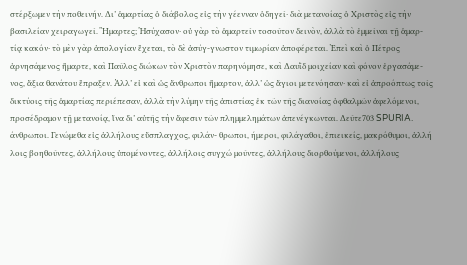στέρξωμεν τὴν ποθεινήν. Δι’ ἁμαρτίας ὁ διάβολος εἰς τὴν γέενναν ὁδηγεῖ· διὰ μετανοίας ὁ Χριστὸς εἰς τὴν βασιλείαν χειραγωγεῖ. Ἥμαρτες; Ἡσύχασον· οὐ γὰρ τὸ ἁμαρτεῖν τοσοῦτον δεινὸν, ἀλλὰ τὸ ἐμμεῖναι τῇ ἁμαρ-τίᾳ κακόν· τὸ μὲν γὰρ ἀπολογίαν ἔχεται, τὸ δὲ ἀσύγ-γνωστον τιμωρίαν ἀποφέρεται. Ἐπεὶ καὶ ὁ Πέτρος ἀρνησάμενος ἥμαρτε, καὶ Παῦλος διώκων τὸν Χριστὸν παρηνόμησε, καὶ Δαυὶ̈δ μοιχείαν καὶ φόνον ἐργασάμε-νος, ἄξια θανάτου ἔπραξεν. Ἀλλ’ εἰ καὶ ὡς ἄνθρωποι ἥμαρτον, ἀλλ’ ὡς ἅγιοι μετενόησαν· καὶ εἰ ἀπροόπτως τοῖς δικτύοις τῆς ἁμαρτίας περιέπεσαν, ἀλλὰ τὴν λύμην τῆς ἀπιστίας ἐκ τῶν τῆς διανοίας ὀφθαλμῶν ἀφελόμενοι, προσέδραμον τῇ μετανοίᾳ, ἵνα δι’ αὐτῆς τὴν ἄφεσιν τῶν πλημμελημάτων ἀπενέγκωνται. Δεῦτε703 SPURIA. άνθρωποι. Γενώμεθα εἰς ἀλλήλους εὔσπλαγχος, φιλάν- θρωποι, ήμεροι, φιλάγαθοι, ἐπιεικείς, μακρόθυμοι, ἀλλή λοις βοηθοῦντες, ἀλλήλους ὑπομένοντες, ἀλλήλοις συγχώ μοῦντες, ἀλλήλους διορθούμενοι, ἀλλήλους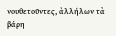νουθετοῦντες, ἀλλήλων τὰ βάρη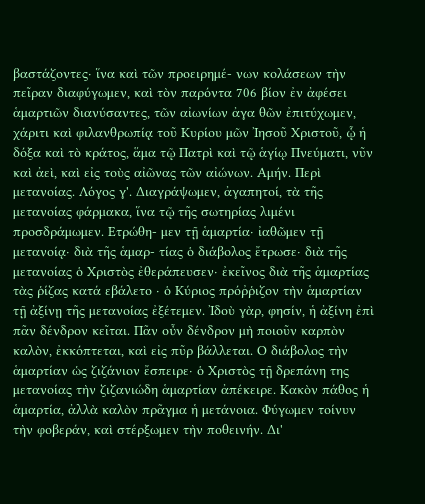βαστάζοντες· ἵνα καὶ τῶν προειρημέ- νων κολάσεων τὴν πεῖραν διαφύγωμεν, καὶ τὸν παρόντα 706 βίον ἐν ἀφέσει ἁμαρτιῶν διανύσαντες, τῶν αἰωνίων ἀγα θῶν ἐπιτύχωμεν, χάριτι καὶ φιλανθρωπίᾳ τοῦ Κυρίου μῶν Ἰησοῦ Χριστοῦ, ᾧ ἡ δόξα καὶ τὸ κράτος, ἅμα τῷ Πατρὶ καὶ τῷ ἁγίῳ Πνεύματι, νῦν καὶ ἀεὶ, καὶ εἰς τοὺς αἰῶνας τῶν αἰώνων. Αμήν. Περὶ μετανοίας. Λόγος γ'. Διαγράψωμεν, ἀγαπητοί, τὰ τῆς μετανοίας φάρμακα, ἵνα τῷ τῆς σωτηρίας λιμένι προσδράμωμεν. Ετρώθη- μεν τῇ ἁμαρτία· ἰαθῶμεν τῇ μετανοίᾳ· διὰ τῆς ἁμαρ- τίας ὁ διάβολος ἔτρωσε· διὰ τῆς μετανοίας ὁ Χριστὸς ἐθεράπευσεν· ἐκεῖνος διὰ τῆς ἁμαρτίας τὰς ῥίζας κατά εβάλετο · ὁ Κύριος πρόῤῥιζον τὴν ἁμαρτίαν τῇ ἀξίνῃ τῆς μετανοίας ἐξέτεμεν. Ἰδοὺ γὰρ, φησίν, ἡ ἀξίνη ἐπὶ πᾶν δένδρον κεῖται. Πᾶν οὖν δένδρον μὴ ποιοῦν καρπὸν καλὸν, ἐκκόπτεται, καὶ εἰς πῦρ βάλλεται. Ο διάβολος τὴν ἁμαρτίαν ὡς ζιζάνιον ἔσπειρε· ὁ Χριστὸς τῇ δρεπάνη της μετανοίας τὴν ζιζανιώδη ἁμαρτίαν ἀπέκειρε. Κακὸν πάθος ἡ ἁμαρτία, ἀλλὰ καλὸν πρᾶγμα ἡ μετάνοια. Φύγωμεν τοίνυν τὴν φοβεράν, καὶ στέρξωμεν τὴν ποθεινήν. Δι'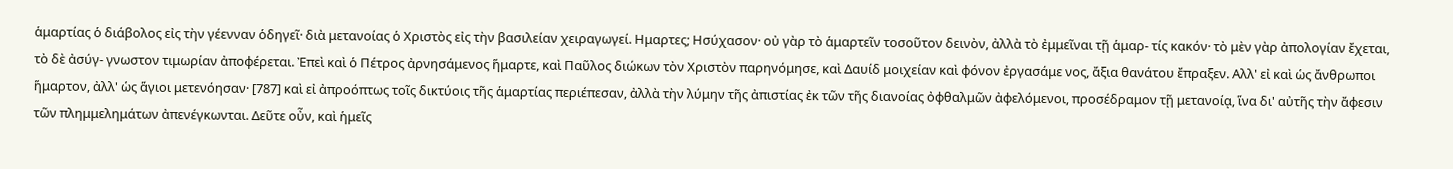ἁμαρτίας ὁ διάβολος εἰς τὴν γέενναν ὁδηγεῖ· διὰ μετανοίας ὁ Χριστὸς εἰς τὴν βασιλείαν χειραγωγεί. Ημαρτες; Ησύχασον· οὐ γὰρ τὸ ἁμαρτεῖν τοσοῦτον δεινὸν, ἀλλὰ τὸ ἐμμεῖναι τῇ ἁμαρ- τίς κακόν· τὸ μὲν γὰρ ἀπολογίαν ἔχεται, τὸ δὲ ἀσύγ- γνωστον τιμωρίαν ἀποφέρεται. Ἐπεὶ καὶ ὁ Πέτρος ἀρνησάμενος ἥμαρτε, καὶ Παῦλος διώκων τὸν Χριστὸν παρηνόμησε, καὶ Δαυίδ μοιχείαν καὶ φόνον ἐργασάμε νος, ἄξια θανάτου ἔπραξεν. Αλλ' εἰ καὶ ὡς ἄνθρωποι ἥμαρτον, ἀλλ' ὡς ἅγιοι μετενόησαν· [787] καὶ εἰ ἀπροόπτως τοῖς δικτύοις τῆς ἁμαρτίας περιέπεσαν, ἀλλὰ τὴν λύμην τῆς ἀπιστίας ἐκ τῶν τῆς διανοίας ὀφθαλμῶν ἀφελόμενοι, προσέδραμον τῇ μετανοίᾳ, ἵνα δι' αὐτῆς τὴν ἄφεσιν τῶν πλημμελημάτων ἀπενέγκωνται. Δεῦτε οὖν, καὶ ἡμεῖς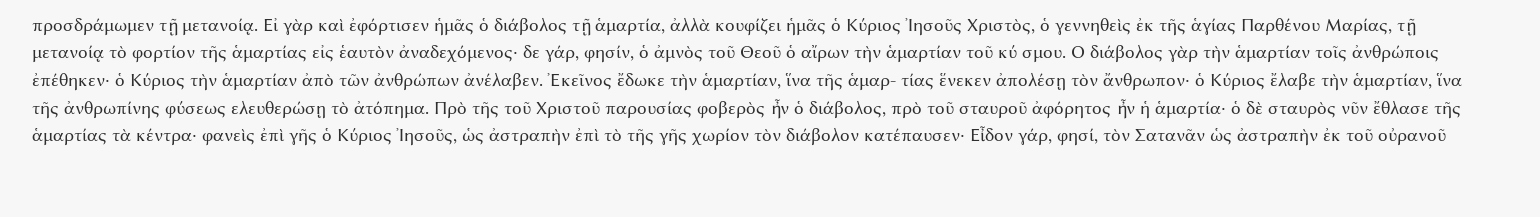προσδράμωμεν τῇ μετανοίᾳ. Εἰ γὰρ καὶ ἐφόρτισεν ἡμᾶς ὁ διάβολος τῇ ἁμαρτία, ἀλλὰ κουφίζει ἡμᾶς ὁ Κύριος Ἰησοῦς Χριστὸς, ὁ γεννηθεὶς ἐκ τῆς ἁγίας Παρθένου Μαρίας, τῇ μετανοίᾳ τὸ φορτίον τῆς ἁμαρτίας εἰς ἑαυτὸν ἀναδεχόμενος· δε γάρ, φησίν, ὁ ἀμνὸς τοῦ Θεοῦ ὁ αἴρων τὴν ἁμαρτίαν τοῦ κύ σμου. Ο διάβολος γὰρ τὴν ἁμαρτίαν τοῖς ἀνθρώποις ἐπέθηκεν· ὁ Κύριος τὴν ἁμαρτίαν ἀπὸ τῶν ἀνθρώπων ἀνέλαβεν. Ἐκεῖνος ἔδωκε τὴν ἁμαρτίαν, ἵνα τῆς ἁμαρ- τίας ἕνεκεν ἀπολέσῃ τὸν ἄνθρωπον· ὁ Κύριος ἔλαβε τὴν ἁμαρτίαν, ἵνα τῆς ἀνθρωπίνης φύσεως ελευθερώσῃ τὸ ἀτόπημα. Πρὸ τῆς τοῦ Χριστοῦ παρουσίας φοβερὸς ἦν ὁ διάβολος, πρὸ τοῦ σταυροῦ ἀφόρητος ἦν ἡ ἁμαρτία· ὁ δὲ σταυρὸς νῦν ἔθλασε τῆς ἁμαρτίας τὰ κέντρα· φανεὶς ἐπὶ γῆς ὁ Κύριος Ἰησοῦς, ὡς ἀστραπὴν ἐπὶ τὸ τῆς γῆς χωρίον τὸν διάβολον κατέπαυσεν· Εἶδον γάρ, φησί, τὸν Σατανᾶν ὡς ἀστραπὴν ἐκ τοῦ οὐρανοῦ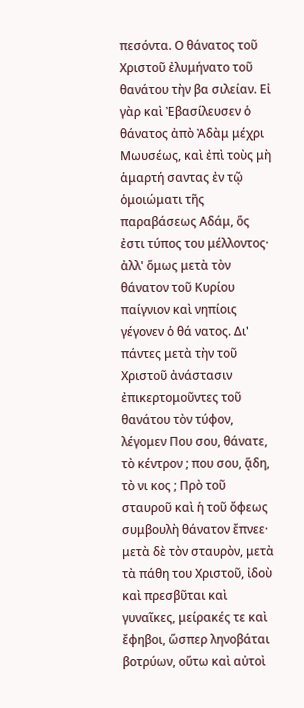πεσόντα. Ο θάνατος τοῦ Χριστοῦ ἐλυμήνατο τοῦ θανάτου τὴν βα σιλείαν. Εἰ γὰρ καὶ Ἐβασίλευσεν ὁ θάνατος ἀπὸ Ἀδὰμ μέχρι Μωυσέως, καὶ ἐπὶ τοὺς μὴ ἁμαρτή σαντας ἐν τῷ ὁμοιώματι τῆς παραβάσεως Αδάμ, ὅς ἐστι τύπος του μέλλοντος· ἀλλ' ὅμως μετὰ τὸν θάνατον τοῦ Κυρίου παίγνιον καὶ νηπίοις γέγονεν ὁ θά νατος. Δι' πάντες μετὰ τὴν τοῦ Χριστοῦ ἀνάστασιν ἐπικερτομοῦντες τοῦ θανάτου τὸν τύφον, λέγομεν Που σου, θάνατε, τὸ κέντρον ; που σου, ᾅδη, τὸ νι κος ; Πρὸ τοῦ σταυροῦ καὶ ἡ τοῦ ὄφεως συμβουλὴ θάνατον ἔπνεε· μετὰ δὲ τὸν σταυρὸν, μετὰ τὰ πάθη του Χριστοῦ, ἰδοὺ καὶ πρεσβῦται καὶ γυναῖκες, μείρακές τε καὶ ἔφηβοι, ὥσπερ ληνοβάται βοτρύων, οὕτω καὶ αὐτοὶ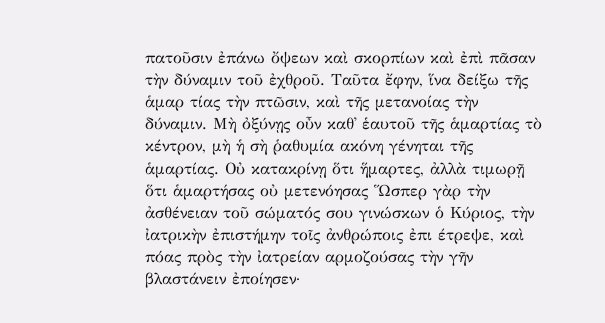πατοῦσιν ἐπάνω ὄψεων καὶ σκορπίων καὶ ἐπὶ πᾶσαν τὴν δύναμιν τοῦ ἐχθροῦ. Ταῦτα ἔφην, ἵνα δείξω τῆς ἁμαρ τίας τὴν πτῶσιν, καὶ τῆς μετανοίας τὴν δύναμιν. Μὴ ὀξύνῃς οὖν καθ᾿ ἑαυτοῦ τῆς ἁμαρτίας τὸ κέντρον, μὴ ἡ σὴ ῥαθυμία ακόνη γένηται τῆς ἁμαρτίας. Οὐ κατακρίνῃ ὅτι ἥμαρτες, ἀλλὰ τιμωρῇ ὅτι ἁμαρτήσας οὐ μετενόησας Ὥσπερ γὰρ τὴν ἀσθένειαν τοῦ σώματός σου γινώσκων ὁ Κύριος, τὴν ἰατρικὴν ἐπιστήμην τοῖς ἀνθρώποις ἐπι έτρεψε, καὶ πόας πρὸς τὴν ἰατρείαν αρμοζούσας τὴν γῆν βλαστάνειν ἐποίησεν·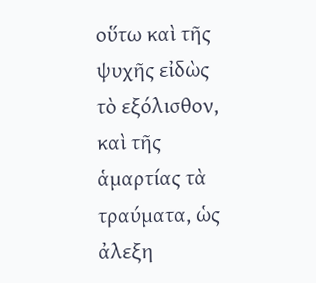οὕτω καὶ τῆς ψυχῆς εἰδὼς τὸ εξόλισθον, καὶ τῆς ἁμαρτίας τὰ τραύματα, ὡς ἀλεξη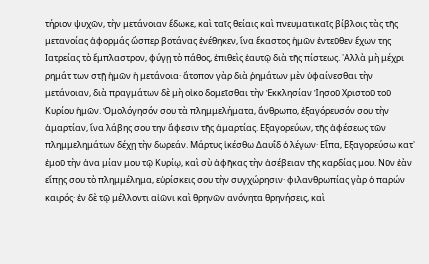τήριον ψυχῶν, τὴν μετάνοιαν ἔδωκε, καὶ ταῖς θείαις καὶ πνευματικαῖς βίβλοις τὰς τῆς μετανοίας ἀφορμάς ὥσπερ βοτάνας ἐνέθηκεν, ἵνα ἕκαστος ἡμῶν ἐντεῦθεν ἔχων της Ιατρείας τὸ ἔμπλαστρον, φύγῃ τὸ πάθος, ἐπιθεὶς ἑαυτῷ διὰ τῆς πίστεως. ᾿Αλλὰ μὴ μέχρι ρημάτ των στῇ ἡμῶν ἡ μετάνοια· ἄτοπον γὰρ διὰ ῥημάτων μὲν ὑφαίνεσθαι τὴν μετάνοιαν, διὰ πραγμάτων δὲ μὴ οἰκο δομεῖσθαι τὴν Ἐκκλησίαν Ἰησοῦ Χριστοῦ τοῦ Κυρίου ἡμῶν. Ὁμολόγησόν σου τὰ πλημμελήματα, ἄνθρωπο, ἐξαγόρευσόν σου τὴν ἁμαρτίαν, ἵνα λάβης σου την ἄφεσιν τῆς ἁμαρτίας. Εξαγορεύων, τῆς ἀφέσεως τῶν πλημμελημάτων δέχῃ τὴν δωρεάν. Μάρτυς ἱκέσθω Δαυΐδ ὁ λέγων· Εἶπα, Εξαγορεύσω κατ᾿ ἐμοῦ τὴν ἀνα μίαν μου τῷ Κυρίῳ, καὶ σὺ ἀφῆκας τὴν ἀσέβειαν τῆς καρδίας μου. Νῦν ἐὰν εἴπῃς σου τὸ πλημμέλημα, εὑρίσκεις σου τὴν συγχώρησιν· φιλανθρωπίας γὰρ ὁ παρών καιρός· ἐν δὲ τῷ μέλλοντι αἰῶνι καὶ θρηνῶν ανόνητα θρηνήσεις, καὶ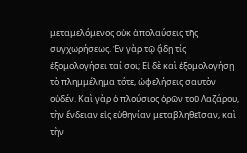μεταμελόμενος οὐκ ἀπολαύσεις τῆς συγχωρήσεως. Ἐν γὰρ τῷ ᾅδῃ τίς ἐξομολογήσει ταί σοι; Εἰ δὲ καὶ ἐξομολογήσῃ τὸ πλημμέλημα τότε, ὠφελήσεις σαυτὸν οὐδέν. Καὶ γὰρ ὁ πλούσιος ὁρῶν τοῦ Λαζάρου, τὴν ἔνδειαν εἰς εὐθηνίαν μεταβληθεῖσαν, καὶ τὴν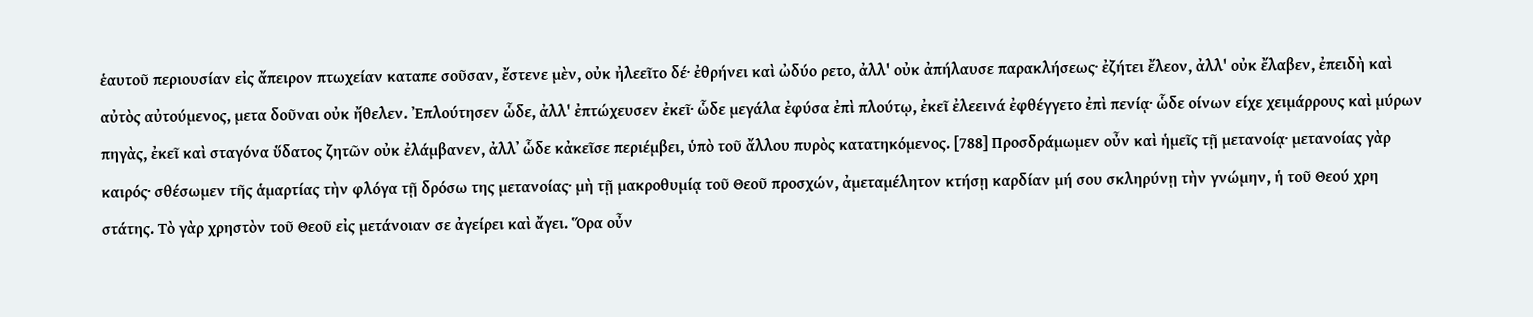ἑαυτοῦ περιουσίαν εἰς ἄπειρον πτωχείαν καταπε σοῦσαν, ἔστενε μὲν, οὐκ ἠλεεῖτο δέ· ἐθρήνει καὶ ὠδύο ρετο, ἀλλ' οὐκ ἀπήλαυσε παρακλήσεως· ἐζήτει ἔλεον, ἀλλ' οὐκ ἔλαβεν, ἐπειδὴ καὶ αὐτὸς αὐτούμενος, μετα δοῦναι οὐκ ἤθελεν. Ἐπλούτησεν ὧδε, ἀλλ' ἐπτώχευσεν ἐκεῖ· ὧδε μεγάλα ἐφύσα ἐπὶ πλούτῳ, ἐκεῖ ἐλεεινά ἐφθέγγετο ἐπὶ πενίᾳ· ὧδε οίνων είχε χειμάρρους καὶ μύρων πηγὰς, ἐκεῖ καὶ σταγόνα ὕδατος ζητῶν οὐκ ἐλάμβανεν, ἀλλ᾽ ὧδε κἀκεῖσε περιέμβει, ὑπὸ τοῦ ἄλλου πυρὸς κατατηκόμενος. [788] Προσδράμωμεν οὖν καὶ ἡμεῖς τῇ μετανοίᾳ· μετανοίας γὰρ καιρός· σθέσωμεν τῆς ἁμαρτίας τὴν φλόγα τῇ δρόσω της μετανοίας· μὴ τῇ μακροθυμίᾳ τοῦ Θεοῦ προσχών, ἀμεταμέλητον κτήσῃ καρδίαν μή σου σκληρύνῃ τὴν γνώμην, ἡ τοῦ Θεού χρη στάτης. Τὸ γὰρ χρηστὸν τοῦ Θεοῦ εἰς μετάνοιαν σε ἀγείρει καὶ ἄγει. Ὅρα οὖν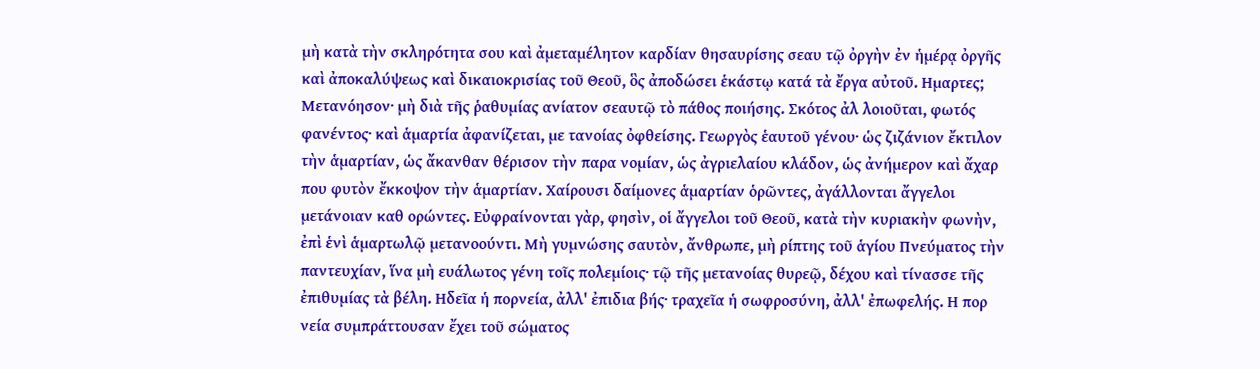μὴ κατὰ τὴν σκληρότητα σου καὶ ἀμεταμέλητον καρδίαν θησαυρίσης σεαυ τῷ ὀργὴν ἐν ἡμέρᾳ ὀργῆς καὶ ἀποκαλύψεως καὶ δικαιοκρισίας τοῦ Θεοῦ, ὃς ἀποδώσει ἑκάστῳ κατά τὰ ἔργα αὐτοῦ. Ημαρτες; Μετανόησον· μὴ διὰ τῆς ῥαθυμίας ανίατον σεαυτῷ τὸ πάθος ποιήσης. Σκότος ἀλ λοιοῦται, φωτός φανέντος· καὶ ἁμαρτία ἀφανίζεται, με τανοίας ὀφθείσης. Γεωργὸς ἑαυτοῦ γένου· ὡς ζιζάνιον ἔκτιλον τὴν ἁμαρτίαν, ὡς ἄκανθαν θέρισον τὴν παρα νομίαν, ὡς ἀγριελαίου κλάδον, ὡς ἀνήμερον καὶ ἄχαρ που φυτὸν ἔκκοψον τὴν ἁμαρτίαν. Χαίρουσι δαίμονες ἁμαρτίαν ὁρῶντες, ἀγάλλονται ἄγγελοι μετάνοιαν καθ ορώντες. Εὐφραίνονται γὰρ, φησὶν, οἱ ἄγγελοι τοῦ Θεοῦ, κατὰ τὴν κυριακὴν φωνὴν, ἐπὶ ἑνὶ ἁμαρτωλῷ μετανοούντι. Μὴ γυμνώσης σαυτὸν, ἄνθρωπε, μὴ ρίπτης τοῦ ἁγίου Πνεύματος τὴν παντευχίαν, ἵνα μὴ ευάλωτος γένη τοῖς πολεμίοις· τῷ τῆς μετανοίας θυρεῷ, δέχου καὶ τίνασσε τῆς ἐπιθυμίας τὰ βέλη. Ηδεῖα ἡ πορνεία, ἀλλ' ἐπιδια βής· τραχεῖα ἡ σωφροσύνη, ἀλλ' ἐπωφελής. Η πορ νεία συμπράττουσαν ἔχει τοῦ σώματος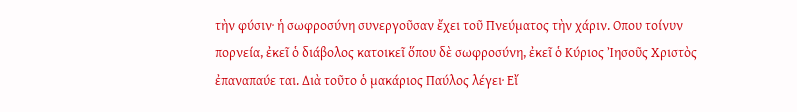τὴν φύσιν· ἡ σωφροσύνη συνεργοῦσαν ἔχει τοῦ Πνεύματος τὴν χάριν. Οπου τοίνυν πορνεία, ἐκεῖ ὁ διάβολος κατοικεῖ ὅπου δὲ σωφροσύνη, ἐκεῖ ὁ Κύριος Ἰησοῦς Χριστὸς ἐπαναπαύε ται. Διὰ τοῦτο ὁ μακάριος Παύλος λέγει· Εἴ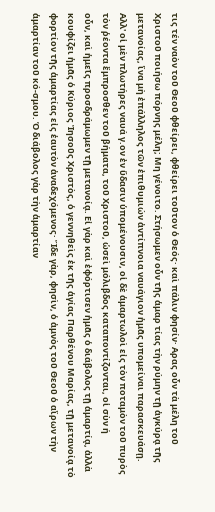τις τέν ναὸν τοῦ Θεοῦ φθείρει, φθείρει τοῦτον ὁ Θεός· καὶ πάλιν φησίν· Αρας οὖν τὰ μέλη τοῦ Χριστοῦ ποιήσω πόρνης μέλη; Μη γένοιτο. Στήσωμεν οὖν τῆς ἁμαρ τίας τὴν ρύμην τῇ ἀγκύρᾳ τῆς μετανοίας, ἵνα μὴ ἐπάλληλος τῶν ἐπιθυμιών ἀντίπνοια ναυάγιον ἡμᾶς υπομείναι παρασκευάσῃ. Αλλ' οἱ μὲν πλωτήρες ναυά γ.ον ἐν ὕδασιν ὑπομένουσιν, οἱ δὲ ἁμαρτωλοὶ εἰς τὸν ποταμὸν τοῦ πυρὸς τὸν ῥέοντα ἔμπροσθεν τοῦ βήματα, τοῦ Χριστοῦ, ὡσεὶ μόλιβδος καταποντίζονται, οἱ σὺν ή
οὖν, καὶ ἡμεῖς προσδράμωμεν τῇ μετανοίᾳ. Εἰ γὰρ καὶ ἐφόρτισεν ἡμᾶς ὁ διάβολος τῇ ἁμαρτίᾳ, ἀλλὰ κουφίζει ἡμᾶς ὁ Κύριος Ἰησοῦς Χριστὸς, ὁ γεννηθεὶς ἐκ τῆς ἁγίας Παρθένου Μαρίας, τῇ μετανοίᾳ τὸ φορτίον τῆς ἁμαρτίας εἰς ἑαυτὸν ἀναδεχόμενος· Ἴδε γὰρ, φησὶν, ὁ ἀμνὸς τοῦ Θεοῦ ὁ αἴρων τὴν ἁμαρτίαν τοῦ κό-σμου. Ὁ διάβολος γὰρ τὴν ἁμαρτίαν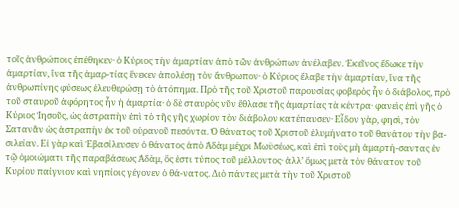τοῖς ἀνθρώποις ἐπέθηκεν· ὁ Κύριος τὴν ἁμαρτίαν ἀπὸ τῶν ἀνθρώπων ἀνέλαβεν. Ἐκεῖνος ἔδωκε τὴν ἁμαρτίαν, ἵνα τῆς ἁμαρ-τίας ἕνεκεν ἀπολέσῃ τὸν ἄνθρωπον· ὁ Κύριος ἔλαβε τὴν ἁμαρτίαν, ἵνα τῆς ἀνθρωπίνης φύσεως ἐλευθερώσῃ τὸ ἀτόπημα. Πρὸ τῆς τοῦ Χριστοῦ παρουσίας φοβερὸς ἦν ὁ διάβολος, πρὸ τοῦ σταυροῦ ἀφόρητος ἦν ἡ ἁμαρτία· ὁ δὲ σταυρὸς νῦν ἔθλασε τῆς ἁμαρτίας τὰ κέντρα· φανεὶς ἐπὶ γῆς ὁ Κύριος Ἰησοῦς, ὡς ἀστραπὴν ἐπὶ τὸ τῆς γῆς χωρίον τὸν διάβολον κατέπαυσεν· Εἶδον γὰρ, φησὶ, τὸν Σατανᾶν ὡς ἀστραπὴν ἐκ τοῦ οὐρανοῦ πεσόντα. Ὁ θάνατος τοῦ Χριστοῦ ἐλυμήνατο τοῦ θανάτου τὴν βα-σιλείαν. Εἰ γὰρ καὶ Ἐβασίλευσεν ὁ θάνατος ἀπὸ Ἀδὰμ μέχρι Μωϋσέως, καὶ ἐπὶ τοὺς μὴ ἁμαρτή-σαντας ἐν τῷ ὁμοιώματι τῆς παραβάσεως Ἀδὰμ, ὅς ἐστι τύπος τοῦ μέλλοντος· ἀλλ’ ὅμως μετὰ τὸν θάνατον τοῦ Κυρίου παίγνιον καὶ νηπίοις γέγονεν ὁ θά-νατος. Διὸ πάντες μετὰ τὴν τοῦ Χριστοῦ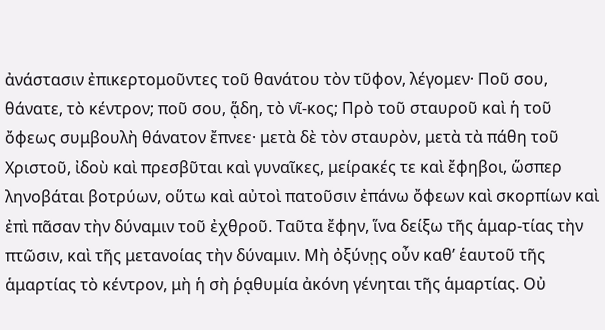ἀνάστασιν ἐπικερτομοῦντες τοῦ θανάτου τὸν τῦφον, λέγομεν· Ποῦ σου, θάνατε, τὸ κέντρον; ποῦ σου, ᾅδη, τὸ νῖ-κος; Πρὸ τοῦ σταυροῦ καὶ ἡ τοῦ ὄφεως συμβουλὴ θάνατον ἔπνεε· μετὰ δὲ τὸν σταυρὸν, μετὰ τὰ πάθη τοῦ Χριστοῦ, ἰδοὺ καὶ πρεσβῦται καὶ γυναῖκες, μείρακές τε καὶ ἔφηβοι, ὥσπερ ληνοβάται βοτρύων, οὕτω καὶ αὐτοὶ πατοῦσιν ἐπάνω ὄφεων καὶ σκορπίων καὶ ἐπὶ πᾶσαν τὴν δύναμιν τοῦ ἐχθροῦ. Ταῦτα ἔφην, ἵνα δείξω τῆς ἁμαρ-τίας τὴν πτῶσιν, καὶ τῆς μετανοίας τὴν δύναμιν. Μὴ ὀξύνῃς οὖν καθ’ ἑαυτοῦ τῆς ἁμαρτίας τὸ κέντρον, μὴ ἡ σὴ ῥᾳθυμία ἀκόνη γένηται τῆς ἁμαρτίας. Οὐ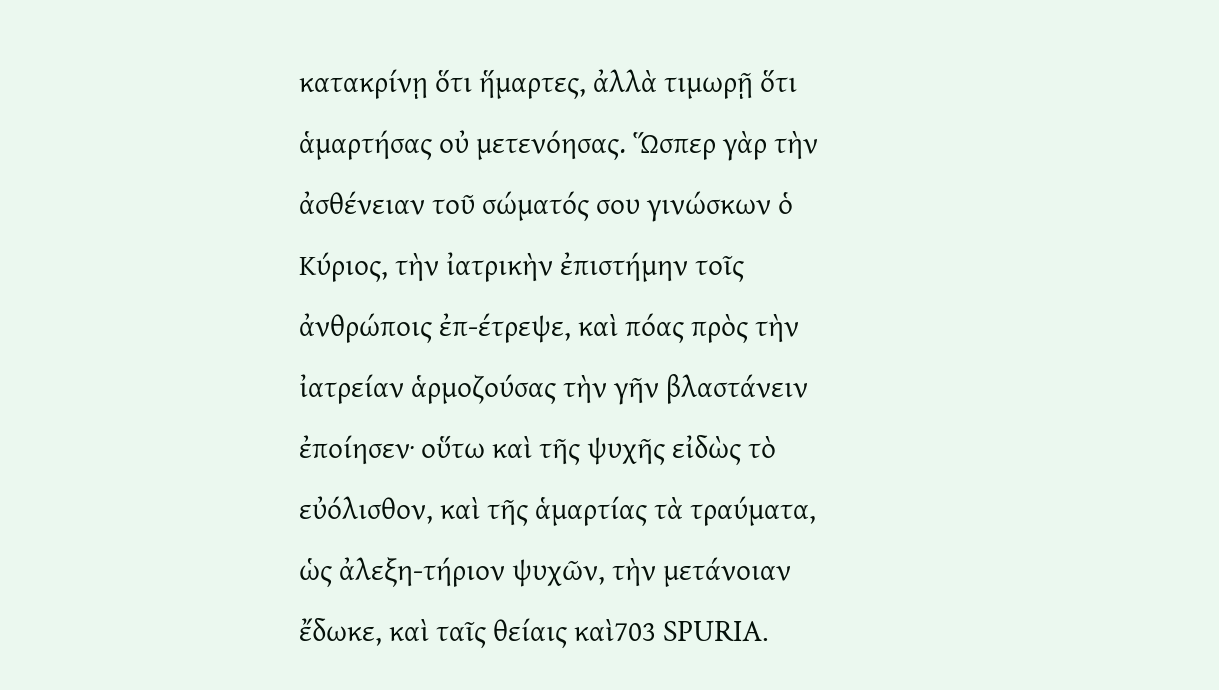κατακρίνῃ ὅτι ἥμαρτες, ἀλλὰ τιμωρῇ ὅτι ἁμαρτήσας οὐ μετενόησας. Ὥσπερ γὰρ τὴν ἀσθένειαν τοῦ σώματός σου γινώσκων ὁ Κύριος, τὴν ἰατρικὴν ἐπιστήμην τοῖς ἀνθρώποις ἐπ-έτρεψε, καὶ πόας πρὸς τὴν ἰατρείαν ἁρμοζούσας τὴν γῆν βλαστάνειν ἐποίησεν· οὕτω καὶ τῆς ψυχῆς εἰδὼς τὸ εὐόλισθον, καὶ τῆς ἁμαρτίας τὰ τραύματα, ὡς ἀλεξη-τήριον ψυχῶν, τὴν μετάνοιαν ἔδωκε, καὶ ταῖς θείαις καὶ703 SPURIA.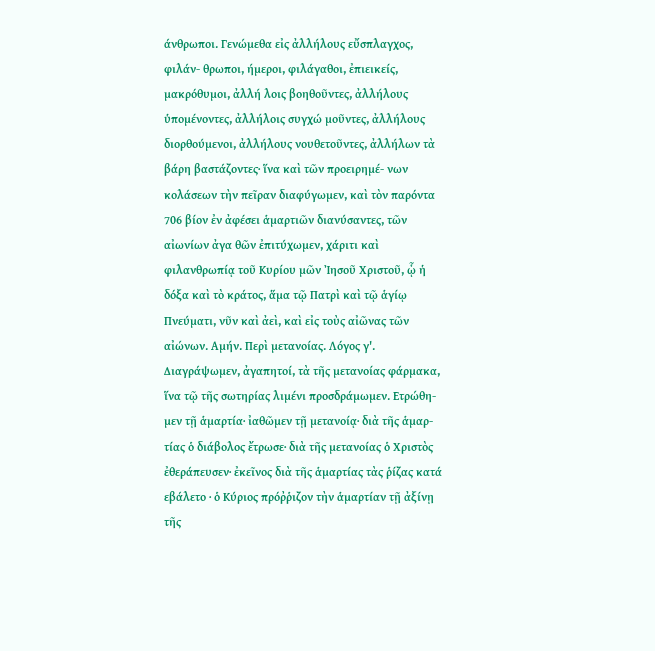άνθρωποι. Γενώμεθα εἰς ἀλλήλους εὔσπλαγχος, φιλάν- θρωποι, ήμεροι, φιλάγαθοι, ἐπιεικείς, μακρόθυμοι, ἀλλή λοις βοηθοῦντες, ἀλλήλους ὑπομένοντες, ἀλλήλοις συγχώ μοῦντες, ἀλλήλους διορθούμενοι, ἀλλήλους νουθετοῦντες, ἀλλήλων τὰ βάρη βαστάζοντες· ἵνα καὶ τῶν προειρημέ- νων κολάσεων τὴν πεῖραν διαφύγωμεν, καὶ τὸν παρόντα 706 βίον ἐν ἀφέσει ἁμαρτιῶν διανύσαντες, τῶν αἰωνίων ἀγα θῶν ἐπιτύχωμεν, χάριτι καὶ φιλανθρωπίᾳ τοῦ Κυρίου μῶν Ἰησοῦ Χριστοῦ, ᾧ ἡ δόξα καὶ τὸ κράτος, ἅμα τῷ Πατρὶ καὶ τῷ ἁγίῳ Πνεύματι, νῦν καὶ ἀεὶ, καὶ εἰς τοὺς αἰῶνας τῶν αἰώνων. Αμήν. Περὶ μετανοίας. Λόγος γ'. Διαγράψωμεν, ἀγαπητοί, τὰ τῆς μετανοίας φάρμακα, ἵνα τῷ τῆς σωτηρίας λιμένι προσδράμωμεν. Ετρώθη- μεν τῇ ἁμαρτία· ἰαθῶμεν τῇ μετανοίᾳ· διὰ τῆς ἁμαρ- τίας ὁ διάβολος ἔτρωσε· διὰ τῆς μετανοίας ὁ Χριστὸς ἐθεράπευσεν· ἐκεῖνος διὰ τῆς ἁμαρτίας τὰς ῥίζας κατά εβάλετο · ὁ Κύριος πρόῤῥιζον τὴν ἁμαρτίαν τῇ ἀξίνῃ τῆς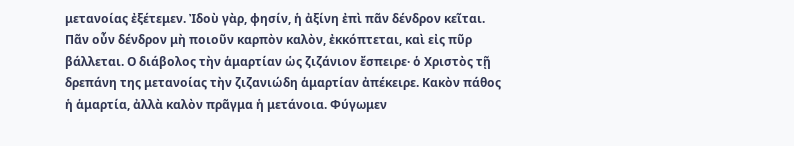μετανοίας ἐξέτεμεν. Ἰδοὺ γὰρ, φησίν, ἡ ἀξίνη ἐπὶ πᾶν δένδρον κεῖται. Πᾶν οὖν δένδρον μὴ ποιοῦν καρπὸν καλὸν, ἐκκόπτεται, καὶ εἰς πῦρ βάλλεται. Ο διάβολος τὴν ἁμαρτίαν ὡς ζιζάνιον ἔσπειρε· ὁ Χριστὸς τῇ δρεπάνη της μετανοίας τὴν ζιζανιώδη ἁμαρτίαν ἀπέκειρε. Κακὸν πάθος ἡ ἁμαρτία, ἀλλὰ καλὸν πρᾶγμα ἡ μετάνοια. Φύγωμεν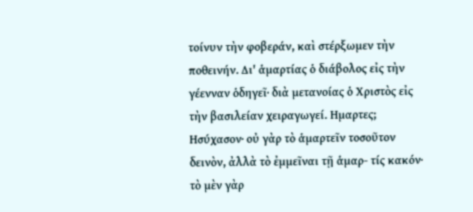τοίνυν τὴν φοβεράν, καὶ στέρξωμεν τὴν ποθεινήν. Δι' ἁμαρτίας ὁ διάβολος εἰς τὴν γέενναν ὁδηγεῖ· διὰ μετανοίας ὁ Χριστὸς εἰς τὴν βασιλείαν χειραγωγεί. Ημαρτες; Ησύχασον· οὐ γὰρ τὸ ἁμαρτεῖν τοσοῦτον δεινὸν, ἀλλὰ τὸ ἐμμεῖναι τῇ ἁμαρ- τίς κακόν· τὸ μὲν γὰρ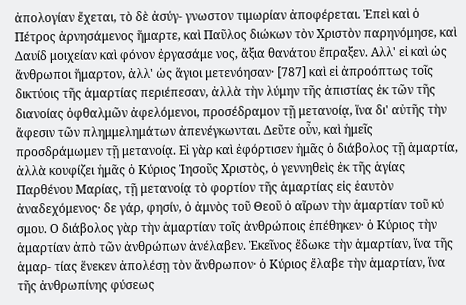ἀπολογίαν ἔχεται, τὸ δὲ ἀσύγ- γνωστον τιμωρίαν ἀποφέρεται. Ἐπεὶ καὶ ὁ Πέτρος ἀρνησάμενος ἥμαρτε, καὶ Παῦλος διώκων τὸν Χριστὸν παρηνόμησε, καὶ Δαυίδ μοιχείαν καὶ φόνον ἐργασάμε νος, ἄξια θανάτου ἔπραξεν. Αλλ' εἰ καὶ ὡς ἄνθρωποι ἥμαρτον, ἀλλ' ὡς ἅγιοι μετενόησαν· [787] καὶ εἰ ἀπροόπτως τοῖς δικτύοις τῆς ἁμαρτίας περιέπεσαν, ἀλλὰ τὴν λύμην τῆς ἀπιστίας ἐκ τῶν τῆς διανοίας ὀφθαλμῶν ἀφελόμενοι, προσέδραμον τῇ μετανοίᾳ, ἵνα δι' αὐτῆς τὴν ἄφεσιν τῶν πλημμελημάτων ἀπενέγκωνται. Δεῦτε οὖν, καὶ ἡμεῖς προσδράμωμεν τῇ μετανοίᾳ. Εἰ γὰρ καὶ ἐφόρτισεν ἡμᾶς ὁ διάβολος τῇ ἁμαρτία, ἀλλὰ κουφίζει ἡμᾶς ὁ Κύριος Ἰησοῦς Χριστὸς, ὁ γεννηθεὶς ἐκ τῆς ἁγίας Παρθένου Μαρίας, τῇ μετανοίᾳ τὸ φορτίον τῆς ἁμαρτίας εἰς ἑαυτὸν ἀναδεχόμενος· δε γάρ, φησίν, ὁ ἀμνὸς τοῦ Θεοῦ ὁ αἴρων τὴν ἁμαρτίαν τοῦ κύ σμου. Ο διάβολος γὰρ τὴν ἁμαρτίαν τοῖς ἀνθρώποις ἐπέθηκεν· ὁ Κύριος τὴν ἁμαρτίαν ἀπὸ τῶν ἀνθρώπων ἀνέλαβεν. Ἐκεῖνος ἔδωκε τὴν ἁμαρτίαν, ἵνα τῆς ἁμαρ- τίας ἕνεκεν ἀπολέσῃ τὸν ἄνθρωπον· ὁ Κύριος ἔλαβε τὴν ἁμαρτίαν, ἵνα τῆς ἀνθρωπίνης φύσεως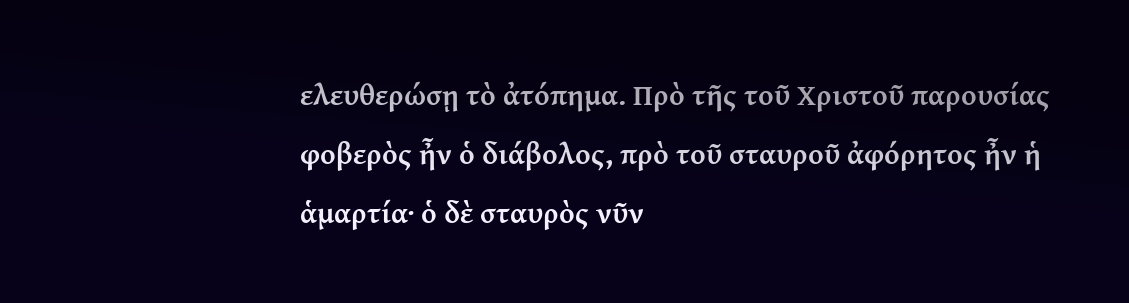ελευθερώσῃ τὸ ἀτόπημα. Πρὸ τῆς τοῦ Χριστοῦ παρουσίας φοβερὸς ἦν ὁ διάβολος, πρὸ τοῦ σταυροῦ ἀφόρητος ἦν ἡ ἁμαρτία· ὁ δὲ σταυρὸς νῦν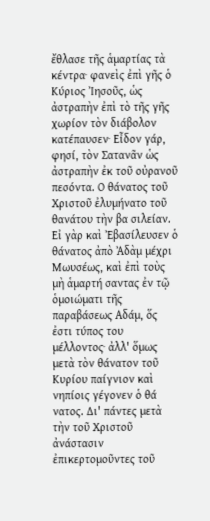ἔθλασε τῆς ἁμαρτίας τὰ κέντρα· φανεὶς ἐπὶ γῆς ὁ Κύριος Ἰησοῦς, ὡς ἀστραπὴν ἐπὶ τὸ τῆς γῆς χωρίον τὸν διάβολον κατέπαυσεν· Εἶδον γάρ, φησί, τὸν Σατανᾶν ὡς ἀστραπὴν ἐκ τοῦ οὐρανοῦ πεσόντα. Ο θάνατος τοῦ Χριστοῦ ἐλυμήνατο τοῦ θανάτου τὴν βα σιλείαν. Εἰ γὰρ καὶ Ἐβασίλευσεν ὁ θάνατος ἀπὸ Ἀδὰμ μέχρι Μωυσέως, καὶ ἐπὶ τοὺς μὴ ἁμαρτή σαντας ἐν τῷ ὁμοιώματι τῆς παραβάσεως Αδάμ, ὅς ἐστι τύπος του μέλλοντος· ἀλλ' ὅμως μετὰ τὸν θάνατον τοῦ Κυρίου παίγνιον καὶ νηπίοις γέγονεν ὁ θά νατος. Δι' πάντες μετὰ τὴν τοῦ Χριστοῦ ἀνάστασιν ἐπικερτομοῦντες τοῦ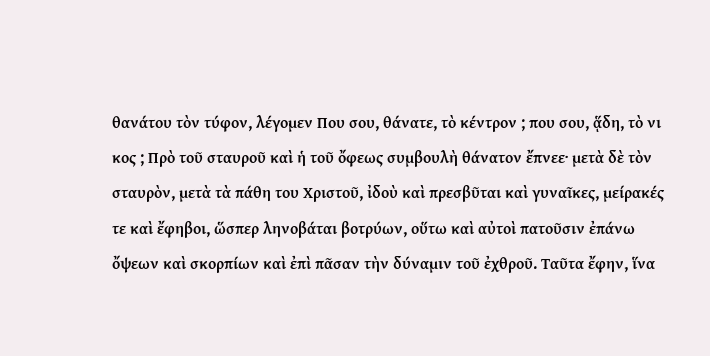θανάτου τὸν τύφον, λέγομεν Που σου, θάνατε, τὸ κέντρον ; που σου, ᾅδη, τὸ νι κος ; Πρὸ τοῦ σταυροῦ καὶ ἡ τοῦ ὄφεως συμβουλὴ θάνατον ἔπνεε· μετὰ δὲ τὸν σταυρὸν, μετὰ τὰ πάθη του Χριστοῦ, ἰδοὺ καὶ πρεσβῦται καὶ γυναῖκες, μείρακές τε καὶ ἔφηβοι, ὥσπερ ληνοβάται βοτρύων, οὕτω καὶ αὐτοὶ πατοῦσιν ἐπάνω ὄψεων καὶ σκορπίων καὶ ἐπὶ πᾶσαν τὴν δύναμιν τοῦ ἐχθροῦ. Ταῦτα ἔφην, ἵνα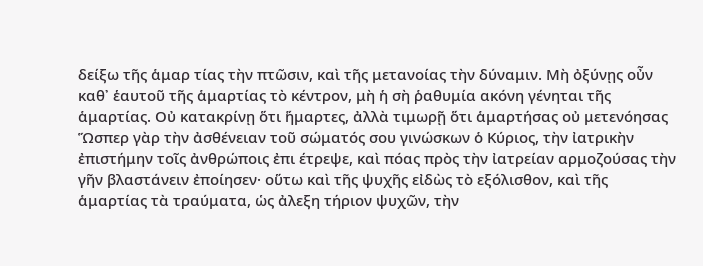δείξω τῆς ἁμαρ τίας τὴν πτῶσιν, καὶ τῆς μετανοίας τὴν δύναμιν. Μὴ ὀξύνῃς οὖν καθ᾿ ἑαυτοῦ τῆς ἁμαρτίας τὸ κέντρον, μὴ ἡ σὴ ῥαθυμία ακόνη γένηται τῆς ἁμαρτίας. Οὐ κατακρίνῃ ὅτι ἥμαρτες, ἀλλὰ τιμωρῇ ὅτι ἁμαρτήσας οὐ μετενόησας Ὥσπερ γὰρ τὴν ἀσθένειαν τοῦ σώματός σου γινώσκων ὁ Κύριος, τὴν ἰατρικὴν ἐπιστήμην τοῖς ἀνθρώποις ἐπι έτρεψε, καὶ πόας πρὸς τὴν ἰατρείαν αρμοζούσας τὴν γῆν βλαστάνειν ἐποίησεν· οὕτω καὶ τῆς ψυχῆς εἰδὼς τὸ εξόλισθον, καὶ τῆς ἁμαρτίας τὰ τραύματα, ὡς ἀλεξη τήριον ψυχῶν, τὴν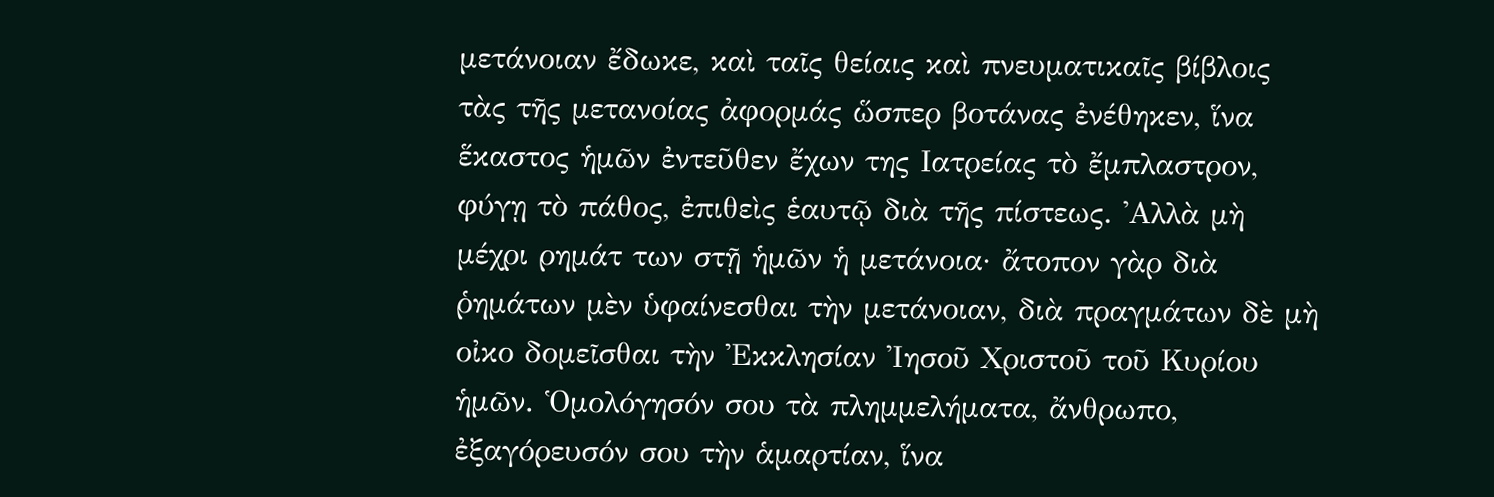μετάνοιαν ἔδωκε, καὶ ταῖς θείαις καὶ πνευματικαῖς βίβλοις τὰς τῆς μετανοίας ἀφορμάς ὥσπερ βοτάνας ἐνέθηκεν, ἵνα ἕκαστος ἡμῶν ἐντεῦθεν ἔχων της Ιατρείας τὸ ἔμπλαστρον, φύγῃ τὸ πάθος, ἐπιθεὶς ἑαυτῷ διὰ τῆς πίστεως. ᾿Αλλὰ μὴ μέχρι ρημάτ των στῇ ἡμῶν ἡ μετάνοια· ἄτοπον γὰρ διὰ ῥημάτων μὲν ὑφαίνεσθαι τὴν μετάνοιαν, διὰ πραγμάτων δὲ μὴ οἰκο δομεῖσθαι τὴν Ἐκκλησίαν Ἰησοῦ Χριστοῦ τοῦ Κυρίου ἡμῶν. Ὁμολόγησόν σου τὰ πλημμελήματα, ἄνθρωπο, ἐξαγόρευσόν σου τὴν ἁμαρτίαν, ἵνα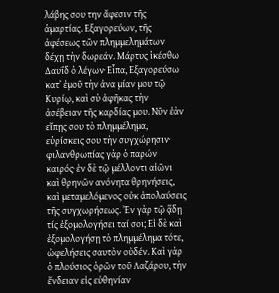λάβης σου την ἄφεσιν τῆς ἁμαρτίας. Εξαγορεύων, τῆς ἀφέσεως τῶν πλημμελημάτων δέχῃ τὴν δωρεάν. Μάρτυς ἱκέσθω Δαυΐδ ὁ λέγων· Εἶπα, Εξαγορεύσω κατ᾿ ἐμοῦ τὴν ἀνα μίαν μου τῷ Κυρίῳ, καὶ σὺ ἀφῆκας τὴν ἀσέβειαν τῆς καρδίας μου. Νῦν ἐὰν εἴπῃς σου τὸ πλημμέλημα, εὑρίσκεις σου τὴν συγχώρησιν· φιλανθρωπίας γὰρ ὁ παρών καιρός· ἐν δὲ τῷ μέλλοντι αἰῶνι καὶ θρηνῶν ανόνητα θρηνήσεις, καὶ μεταμελόμενος οὐκ ἀπολαύσεις τῆς συγχωρήσεως. Ἐν γὰρ τῷ ᾅδῃ τίς ἐξομολογήσει ταί σοι; Εἰ δὲ καὶ ἐξομολογήσῃ τὸ πλημμέλημα τότε, ὠφελήσεις σαυτὸν οὐδέν. Καὶ γὰρ ὁ πλούσιος ὁρῶν τοῦ Λαζάρου, τὴν ἔνδειαν εἰς εὐθηνίαν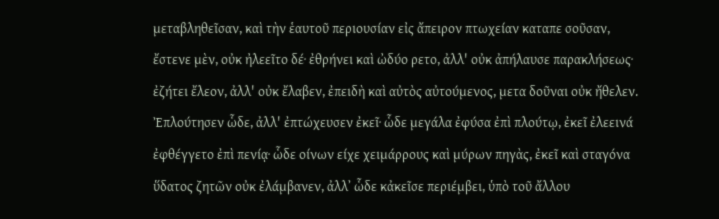μεταβληθεῖσαν, καὶ τὴν ἑαυτοῦ περιουσίαν εἰς ἄπειρον πτωχείαν καταπε σοῦσαν, ἔστενε μὲν, οὐκ ἠλεεῖτο δέ· ἐθρήνει καὶ ὠδύο ρετο, ἀλλ' οὐκ ἀπήλαυσε παρακλήσεως· ἐζήτει ἔλεον, ἀλλ' οὐκ ἔλαβεν, ἐπειδὴ καὶ αὐτὸς αὐτούμενος, μετα δοῦναι οὐκ ἤθελεν. Ἐπλούτησεν ὧδε, ἀλλ' ἐπτώχευσεν ἐκεῖ· ὧδε μεγάλα ἐφύσα ἐπὶ πλούτῳ, ἐκεῖ ἐλεεινά ἐφθέγγετο ἐπὶ πενίᾳ· ὧδε οίνων είχε χειμάρρους καὶ μύρων πηγὰς, ἐκεῖ καὶ σταγόνα ὕδατος ζητῶν οὐκ ἐλάμβανεν, ἀλλ᾽ ὧδε κἀκεῖσε περιέμβει, ὑπὸ τοῦ ἄλλου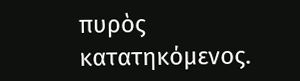πυρὸς κατατηκόμενος.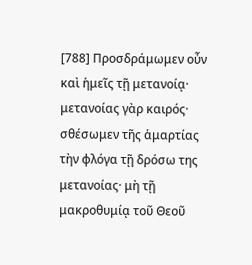[788] Προσδράμωμεν οὖν καὶ ἡμεῖς τῇ μετανοίᾳ· μετανοίας γὰρ καιρός· σθέσωμεν τῆς ἁμαρτίας τὴν φλόγα τῇ δρόσω της μετανοίας· μὴ τῇ μακροθυμίᾳ τοῦ Θεοῦ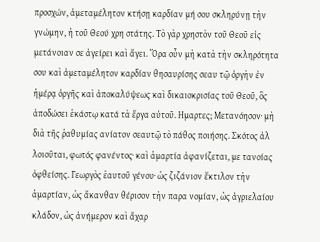προσχών, ἀμεταμέλητον κτήσῃ καρδίαν μή σου σκληρύνῃ τὴν γνώμην, ἡ τοῦ Θεού χρη στάτης. Τὸ γὰρ χρηστὸν τοῦ Θεοῦ εἰς μετάνοιαν σε ἀγείρει καὶ ἄγει. Ὅρα οὖν μὴ κατὰ τὴν σκληρότητα σου καὶ ἀμεταμέλητον καρδίαν θησαυρίσης σεαυ τῷ ὀργὴν ἐν ἡμέρᾳ ὀργῆς καὶ ἀποκαλύψεως καὶ δικαιοκρισίας τοῦ Θεοῦ, ὃς ἀποδώσει ἑκάστῳ κατά τὰ ἔργα αὐτοῦ. Ημαρτες; Μετανόησον· μὴ διὰ τῆς ῥαθυμίας ανίατον σεαυτῷ τὸ πάθος ποιήσης. Σκότος ἀλ λοιοῦται, φωτός φανέντος· καὶ ἁμαρτία ἀφανίζεται, με τανοίας ὀφθείσης. Γεωργὸς ἑαυτοῦ γένου· ὡς ζιζάνιον ἔκτιλον τὴν ἁμαρτίαν, ὡς ἄκανθαν θέρισον τὴν παρα νομίαν, ὡς ἀγριελαίου κλάδον, ὡς ἀνήμερον καὶ ἄχαρ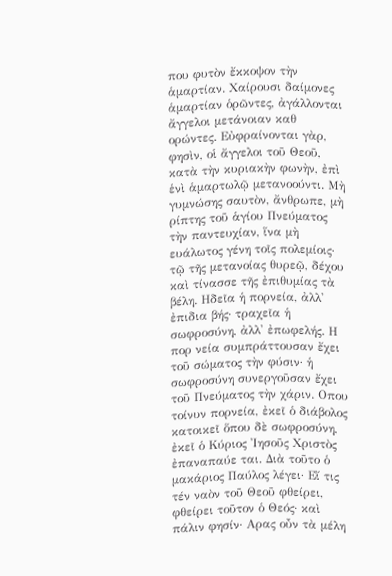που φυτὸν ἔκκοψον τὴν ἁμαρτίαν. Χαίρουσι δαίμονες ἁμαρτίαν ὁρῶντες, ἀγάλλονται ἄγγελοι μετάνοιαν καθ ορώντες. Εὐφραίνονται γὰρ, φησὶν, οἱ ἄγγελοι τοῦ Θεοῦ, κατὰ τὴν κυριακὴν φωνὴν, ἐπὶ ἑνὶ ἁμαρτωλῷ μετανοούντι. Μὴ γυμνώσης σαυτὸν, ἄνθρωπε, μὴ ρίπτης τοῦ ἁγίου Πνεύματος τὴν παντευχίαν, ἵνα μὴ ευάλωτος γένη τοῖς πολεμίοις· τῷ τῆς μετανοίας θυρεῷ, δέχου καὶ τίνασσε τῆς ἐπιθυμίας τὰ βέλη. Ηδεῖα ἡ πορνεία, ἀλλ' ἐπιδια βής· τραχεῖα ἡ σωφροσύνη, ἀλλ' ἐπωφελής. Η πορ νεία συμπράττουσαν ἔχει τοῦ σώματος τὴν φύσιν· ἡ σωφροσύνη συνεργοῦσαν ἔχει τοῦ Πνεύματος τὴν χάριν. Οπου τοίνυν πορνεία, ἐκεῖ ὁ διάβολος κατοικεῖ ὅπου δὲ σωφροσύνη, ἐκεῖ ὁ Κύριος Ἰησοῦς Χριστὸς ἐπαναπαύε ται. Διὰ τοῦτο ὁ μακάριος Παύλος λέγει· Εἴ τις τέν ναὸν τοῦ Θεοῦ φθείρει, φθείρει τοῦτον ὁ Θεός· καὶ πάλιν φησίν· Αρας οὖν τὰ μέλη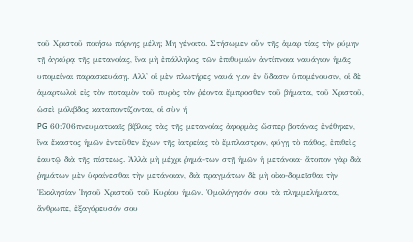τοῦ Χριστοῦ ποιήσω πόρνης μέλη; Μη γένοιτο. Στήσωμεν οὖν τῆς ἁμαρ τίας τὴν ρύμην τῇ ἀγκύρᾳ τῆς μετανοίας, ἵνα μὴ ἐπάλληλος τῶν ἐπιθυμιών ἀντίπνοια ναυάγιον ἡμᾶς υπομείναι παρασκευάσῃ. Αλλ' οἱ μὲν πλωτήρες ναυά γ.ον ἐν ὕδασιν ὑπομένουσιν, οἱ δὲ ἁμαρτωλοὶ εἰς τὸν ποταμὸν τοῦ πυρὸς τὸν ῥέοντα ἔμπροσθεν τοῦ βήματα, τοῦ Χριστοῦ, ὡσεὶ μόλιβδος καταποντίζονται, οἱ σὺν ή
PG 60:706πνευματικαῖς βίβλοις τὰς τῆς μετανοίας ἀφορμὰς ὥσπερ βοτάνας ἐνέθηκεν, ἵνα ἕκαστος ἡμῶν ἐντεῦθεν ἔχων τῆς ἰατρείας τὸ ἔμπλαστρον, φύγῃ τὸ πάθος, ἐπιθεὶς ἑαυτῷ διὰ τῆς πίστεως. Ἀλλὰ μὴ μέχρι ῥημά-των στῇ ἡμῶν ἡ μετάνοια· ἄτοπον γὰρ διὰ ῥημάτων μὲν ὑφαίνεσθαι τὴν μετάνοιαν, διὰ πραγμάτων δὲ μὴ οἰκο-δομεῖσθαι τὴν Ἐκκλησίαν Ἰησοῦ Χριστοῦ τοῦ Κυρίου ἡμῶν. Ὁμολόγησόν σου τὰ πλημμελήματα, ἄνθρωπε, ἐξαγόρευσόν σου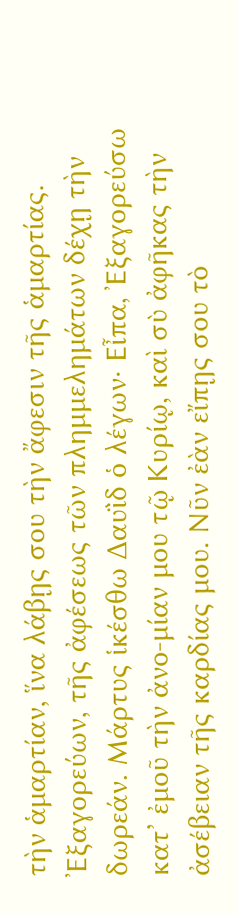τὴν ἁμαρτίαν, ἵνα λάβῃς σου τὴν ἄφεσιν τῆς ἁμαρτίας. Ἐξαγορεύων, τῆς ἀφέσεως τῶν πλημμελημάτων δέχῃ τὴν δωρεάν. Μάρτυς ἱκέσθω Δαυὶ̈δ ὁ λέγων· Εἶπα, Ἐξαγορεύσω κατ’ ἐμοῦ τὴν ἀνο-μίαν μου τῷ Κυρίῳ, καὶ σὺ ἀφῆκας τὴν ἀσέβειαν τῆς καρδίας μου. Νῦν ἐὰν εἴπῃς σου τὸ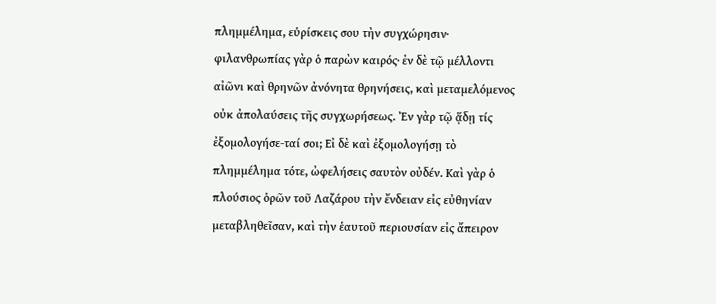πλημμέλημα, εὑρίσκεις σου τὴν συγχώρησιν· φιλανθρωπίας γὰρ ὁ παρὼν καιρός· ἐν δὲ τῷ μέλλοντι αἰῶνι καὶ θρηνῶν ἀνόνητα θρηνήσεις, καὶ μεταμελόμενος οὐκ ἀπολαύσεις τῆς συγχωρήσεως. Ἐν γὰρ τῷ ᾅδῃ τίς ἐξομολογήσε-ταί σοι; Εἰ δὲ καὶ ἐξομολογήσῃ τὸ πλημμέλημα τότε, ὠφελήσεις σαυτὸν οὐδέν. Καὶ γὰρ ὁ πλούσιος ὁρῶν τοῦ Λαζάρου τὴν ἔνδειαν εἰς εὐθηνίαν μεταβληθεῖσαν, καὶ τὴν ἑαυτοῦ περιουσίαν εἰς ἄπειρον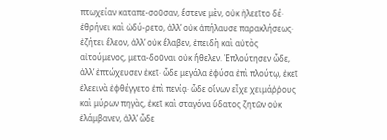πτωχείαν καταπε-σοῦσαν, ἔστενε μὲν, οὐκ ἠλεεῖτο δέ· ἐθρήνει καὶ ὠδύ-ρετο, ἀλλ’ οὐκ ἀπήλαυσε παρακλήσεως· ἐζήτει ἔλεον, ἀλλ’ οὐκ ἔλαβεν, ἐπειδὴ καὶ αὐτὸς αἰτούμενος, μετα-δοῦναι οὐκ ἤθελεν. Ἐπλούτησεν ὧδε, ἀλλ’ ἐπτώχευσεν ἐκεῖ· ὧδε μεγάλα ἐφύσα ἐπὶ πλούτῳ, ἐκεῖ ἐλεεινὰ ἐφθέγγετο ἐπὶ πενίᾳ· ὧδε οἴνων εἶχε χειμάῤῥους καὶ μύρων πηγὰς, ἐκεῖ καὶ σταγόνα ὕδατος ζητῶν οὐκ ἐλάμβανεν, ἀλλ’ ὧδε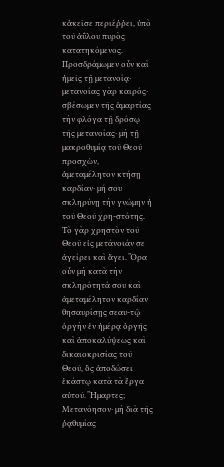κἀκεῖσε περιέῤῥει, ὑπὸ τοῦ ἀύ̈λου πυρὸς κατατηκόμενος. Προσδράμωμεν οὖν καὶ ἡμεῖς τῇ μετανοίᾳ· μετανοίας γὰρ καιρός· σβέσωμεν τῆς ἁμαρτίας τὴν φλόγα τῇ δρόσῳ τῆς μετανοίας· μὴ τῇ μακροθυμίᾳ τοῦ Θεοῦ προσχὼν, ἀμεταμέλητον κτήσῃ καρδίαν· μή σου σκληρύνῃ τὴν γνώμην ἡ τοῦ Θεοῦ χρη-στότης. Τὸ γὰρ χρηστὸν τοῦ Θεοῦ εἰς μετάνοιάν σε ἀγείρει καὶ ἄγει. Ὅρα οὖν μὴ κατὰ τὴν σκληρότητά σου καὶ ἀμεταμέλητον καρδίαν θησαυρίσῃς σεαυ-τῷ ὀργὴν ἐν ἡμέρᾳ ὀργῆς καὶ ἀποκαλύψεως καὶ δικαιοκρισίας τοῦ Θεοῦ, ὃς ἀποδώσει ἑκάστῳ κατὰ τὰ ἔργα αὐτοῦ. Ἥμαρτες; Μετανόησον· μὴ διὰ τῆς ῥᾳθυμίας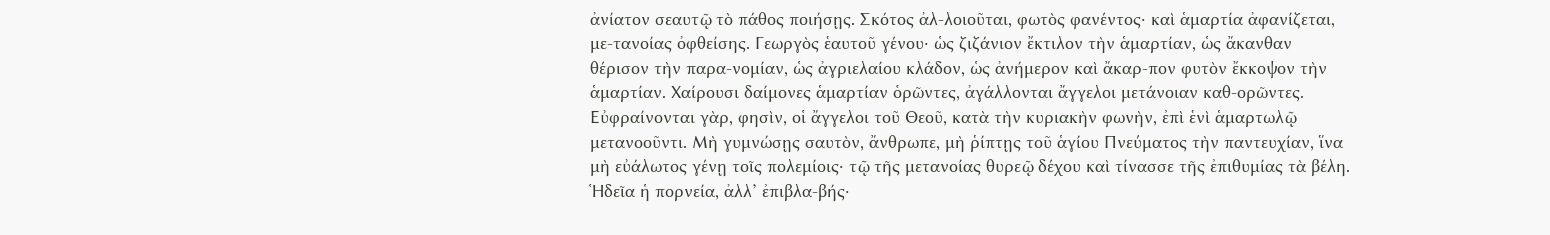ἀνίατον σεαυτῷ τὸ πάθος ποιήσῃς. Σκότος ἀλ-λοιοῦται, φωτὸς φανέντος· καὶ ἁμαρτία ἀφανίζεται, με-τανοίας ὀφθείσης. Γεωργὸς ἑαυτοῦ γένου· ὡς ζιζάνιον ἔκτιλον τὴν ἁμαρτίαν, ὡς ἄκανθαν θέρισον τὴν παρα-νομίαν, ὡς ἀγριελαίου κλάδον, ὡς ἀνήμερον καὶ ἄκαρ-πον φυτὸν ἔκκοψον τὴν ἁμαρτίαν. Χαίρουσι δαίμονες ἁμαρτίαν ὁρῶντες, ἀγάλλονται ἄγγελοι μετάνοιαν καθ-ορῶντες. Εὐφραίνονται γὰρ, φησὶν, οἱ ἄγγελοι τοῦ Θεοῦ, κατὰ τὴν κυριακὴν φωνὴν, ἐπὶ ἑνὶ ἁμαρτωλῷ μετανοοῦντι. Μὴ γυμνώσῃς σαυτὸν, ἄνθρωπε, μὴ ῥίπτῃς τοῦ ἁγίου Πνεύματος τὴν παντευχίαν, ἵνα μὴ εὐάλωτος γένῃ τοῖς πολεμίοις· τῷ τῆς μετανοίας θυρεῷ δέχου καὶ τίνασσε τῆς ἐπιθυμίας τὰ βέλη. Ἡδεῖα ἡ πορνεία, ἀλλ’ ἐπιβλα-βής·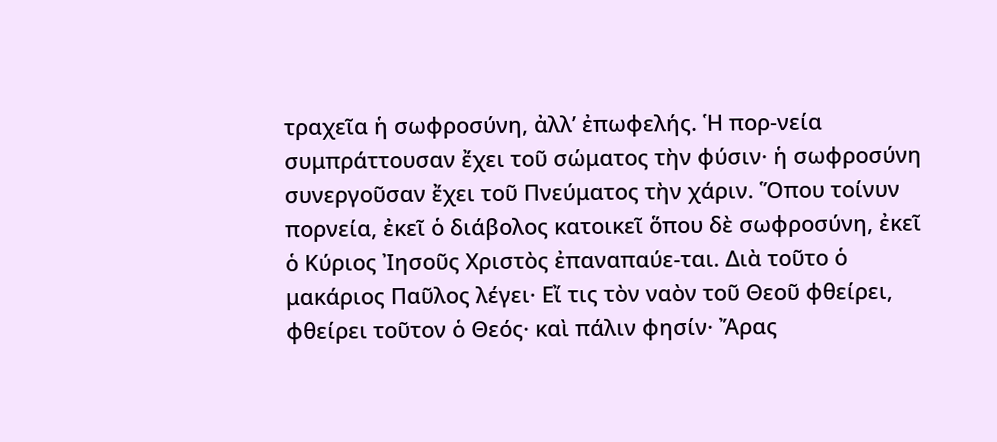τραχεῖα ἡ σωφροσύνη, ἀλλ’ ἐπωφελής. Ἡ πορ-νεία συμπράττουσαν ἔχει τοῦ σώματος τὴν φύσιν· ἡ σωφροσύνη συνεργοῦσαν ἔχει τοῦ Πνεύματος τὴν χάριν. Ὅπου τοίνυν πορνεία, ἐκεῖ ὁ διάβολος κατοικεῖ ὅπου δὲ σωφροσύνη, ἐκεῖ ὁ Κύριος Ἰησοῦς Χριστὸς ἐπαναπαύε-ται. Διὰ τοῦτο ὁ μακάριος Παῦλος λέγει· Εἴ τις τὸν ναὸν τοῦ Θεοῦ φθείρει, φθείρει τοῦτον ὁ Θεός· καὶ πάλιν φησίν· Ἄρας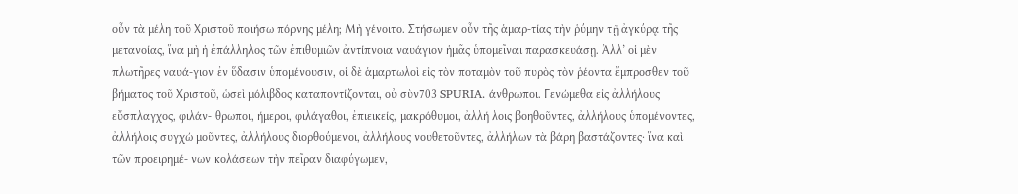οὖν τὰ μέλη τοῦ Χριστοῦ ποιήσω πόρνης μέλη; Μὴ γένοιτο. Στήσωμεν οὖν τῆς ἁμαρ-τίας τὴν ῥύμην τῇ ἀγκύρᾳ τῆς μετανοίας, ἵνα μὴ ἡ ἐπάλληλος τῶν ἐπιθυμιῶν ἀντίπνοια ναυάγιον ἡμᾶς ὑπομεῖναι παρασκευάσῃ. Ἀλλ’ οἱ μὲν πλωτῆρες ναυά-γιον ἐν ὕδασιν ὑπομένουσιν, οἱ δὲ ἁμαρτωλοὶ εἰς τὸν ποταμὸν τοῦ πυρὸς τὸν ῥέοντα ἔμπροσθεν τοῦ βήματος τοῦ Χριστοῦ, ὡσεὶ μόλιβδος καταποντίζονται, οὐ σὺν703 SPURIA. άνθρωποι. Γενώμεθα εἰς ἀλλήλους εὔσπλαγχος, φιλάν- θρωποι, ήμεροι, φιλάγαθοι, ἐπιεικείς, μακρόθυμοι, ἀλλή λοις βοηθοῦντες, ἀλλήλους ὑπομένοντες, ἀλλήλοις συγχώ μοῦντες, ἀλλήλους διορθούμενοι, ἀλλήλους νουθετοῦντες, ἀλλήλων τὰ βάρη βαστάζοντες· ἵνα καὶ τῶν προειρημέ- νων κολάσεων τὴν πεῖραν διαφύγωμεν,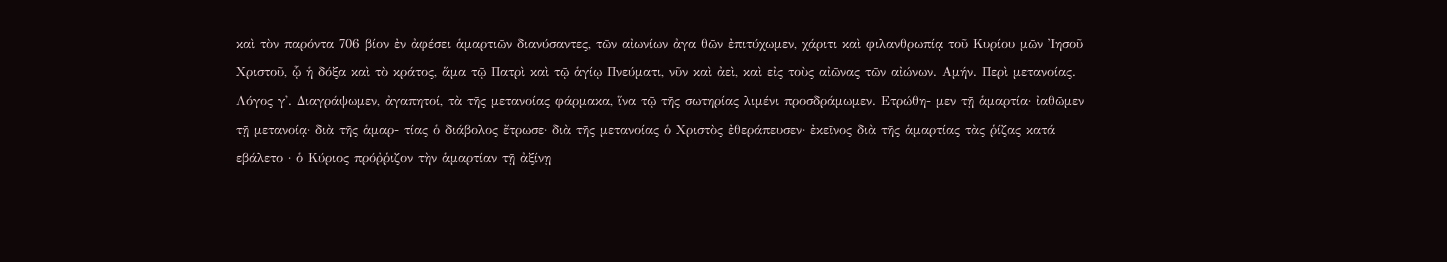καὶ τὸν παρόντα 706 βίον ἐν ἀφέσει ἁμαρτιῶν διανύσαντες, τῶν αἰωνίων ἀγα θῶν ἐπιτύχωμεν, χάριτι καὶ φιλανθρωπίᾳ τοῦ Κυρίου μῶν Ἰησοῦ Χριστοῦ, ᾧ ἡ δόξα καὶ τὸ κράτος, ἅμα τῷ Πατρὶ καὶ τῷ ἁγίῳ Πνεύματι, νῦν καὶ ἀεὶ, καὶ εἰς τοὺς αἰῶνας τῶν αἰώνων. Αμήν. Περὶ μετανοίας. Λόγος γ'. Διαγράψωμεν, ἀγαπητοί, τὰ τῆς μετανοίας φάρμακα, ἵνα τῷ τῆς σωτηρίας λιμένι προσδράμωμεν. Ετρώθη- μεν τῇ ἁμαρτία· ἰαθῶμεν τῇ μετανοίᾳ· διὰ τῆς ἁμαρ- τίας ὁ διάβολος ἔτρωσε· διὰ τῆς μετανοίας ὁ Χριστὸς ἐθεράπευσεν· ἐκεῖνος διὰ τῆς ἁμαρτίας τὰς ῥίζας κατά εβάλετο · ὁ Κύριος πρόῤῥιζον τὴν ἁμαρτίαν τῇ ἀξίνῃ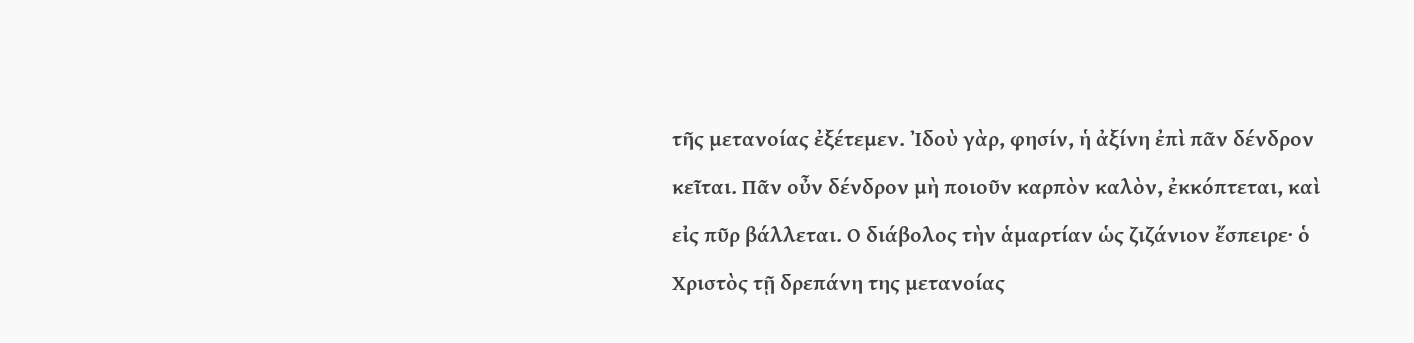τῆς μετανοίας ἐξέτεμεν. Ἰδοὺ γὰρ, φησίν, ἡ ἀξίνη ἐπὶ πᾶν δένδρον κεῖται. Πᾶν οὖν δένδρον μὴ ποιοῦν καρπὸν καλὸν, ἐκκόπτεται, καὶ εἰς πῦρ βάλλεται. Ο διάβολος τὴν ἁμαρτίαν ὡς ζιζάνιον ἔσπειρε· ὁ Χριστὸς τῇ δρεπάνη της μετανοίας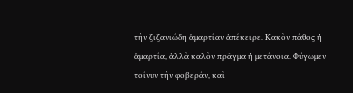τὴν ζιζανιώδη ἁμαρτίαν ἀπέκειρε. Κακὸν πάθος ἡ ἁμαρτία, ἀλλὰ καλὸν πρᾶγμα ἡ μετάνοια. Φύγωμεν τοίνυν τὴν φοβεράν, καὶ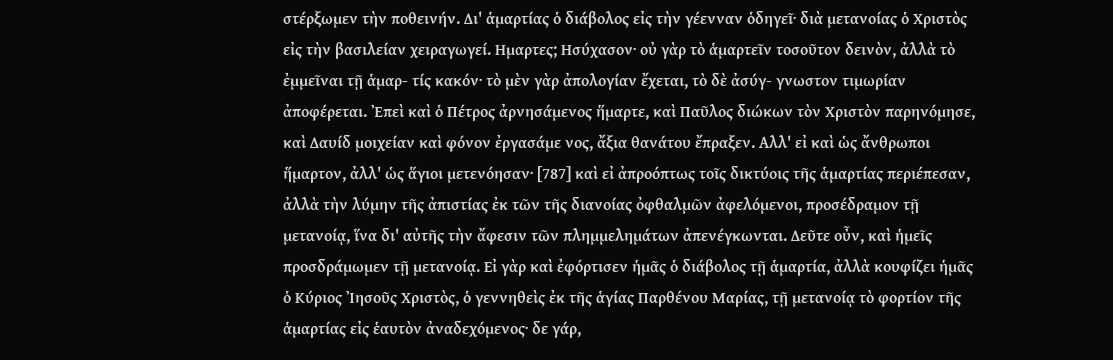στέρξωμεν τὴν ποθεινήν. Δι' ἁμαρτίας ὁ διάβολος εἰς τὴν γέενναν ὁδηγεῖ· διὰ μετανοίας ὁ Χριστὸς εἰς τὴν βασιλείαν χειραγωγεί. Ημαρτες; Ησύχασον· οὐ γὰρ τὸ ἁμαρτεῖν τοσοῦτον δεινὸν, ἀλλὰ τὸ ἐμμεῖναι τῇ ἁμαρ- τίς κακόν· τὸ μὲν γὰρ ἀπολογίαν ἔχεται, τὸ δὲ ἀσύγ- γνωστον τιμωρίαν ἀποφέρεται. Ἐπεὶ καὶ ὁ Πέτρος ἀρνησάμενος ἥμαρτε, καὶ Παῦλος διώκων τὸν Χριστὸν παρηνόμησε, καὶ Δαυίδ μοιχείαν καὶ φόνον ἐργασάμε νος, ἄξια θανάτου ἔπραξεν. Αλλ' εἰ καὶ ὡς ἄνθρωποι ἥμαρτον, ἀλλ' ὡς ἅγιοι μετενόησαν· [787] καὶ εἰ ἀπροόπτως τοῖς δικτύοις τῆς ἁμαρτίας περιέπεσαν, ἀλλὰ τὴν λύμην τῆς ἀπιστίας ἐκ τῶν τῆς διανοίας ὀφθαλμῶν ἀφελόμενοι, προσέδραμον τῇ μετανοίᾳ, ἵνα δι' αὐτῆς τὴν ἄφεσιν τῶν πλημμελημάτων ἀπενέγκωνται. Δεῦτε οὖν, καὶ ἡμεῖς προσδράμωμεν τῇ μετανοίᾳ. Εἰ γὰρ καὶ ἐφόρτισεν ἡμᾶς ὁ διάβολος τῇ ἁμαρτία, ἀλλὰ κουφίζει ἡμᾶς ὁ Κύριος Ἰησοῦς Χριστὸς, ὁ γεννηθεὶς ἐκ τῆς ἁγίας Παρθένου Μαρίας, τῇ μετανοίᾳ τὸ φορτίον τῆς ἁμαρτίας εἰς ἑαυτὸν ἀναδεχόμενος· δε γάρ,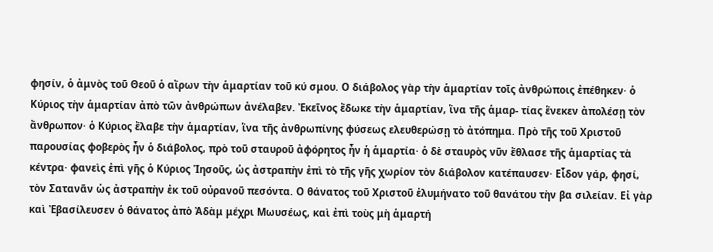φησίν, ὁ ἀμνὸς τοῦ Θεοῦ ὁ αἴρων τὴν ἁμαρτίαν τοῦ κύ σμου. Ο διάβολος γὰρ τὴν ἁμαρτίαν τοῖς ἀνθρώποις ἐπέθηκεν· ὁ Κύριος τὴν ἁμαρτίαν ἀπὸ τῶν ἀνθρώπων ἀνέλαβεν. Ἐκεῖνος ἔδωκε τὴν ἁμαρτίαν, ἵνα τῆς ἁμαρ- τίας ἕνεκεν ἀπολέσῃ τὸν ἄνθρωπον· ὁ Κύριος ἔλαβε τὴν ἁμαρτίαν, ἵνα τῆς ἀνθρωπίνης φύσεως ελευθερώσῃ τὸ ἀτόπημα. Πρὸ τῆς τοῦ Χριστοῦ παρουσίας φοβερὸς ἦν ὁ διάβολος, πρὸ τοῦ σταυροῦ ἀφόρητος ἦν ἡ ἁμαρτία· ὁ δὲ σταυρὸς νῦν ἔθλασε τῆς ἁμαρτίας τὰ κέντρα· φανεὶς ἐπὶ γῆς ὁ Κύριος Ἰησοῦς, ὡς ἀστραπὴν ἐπὶ τὸ τῆς γῆς χωρίον τὸν διάβολον κατέπαυσεν· Εἶδον γάρ, φησί, τὸν Σατανᾶν ὡς ἀστραπὴν ἐκ τοῦ οὐρανοῦ πεσόντα. Ο θάνατος τοῦ Χριστοῦ ἐλυμήνατο τοῦ θανάτου τὴν βα σιλείαν. Εἰ γὰρ καὶ Ἐβασίλευσεν ὁ θάνατος ἀπὸ Ἀδὰμ μέχρι Μωυσέως, καὶ ἐπὶ τοὺς μὴ ἁμαρτή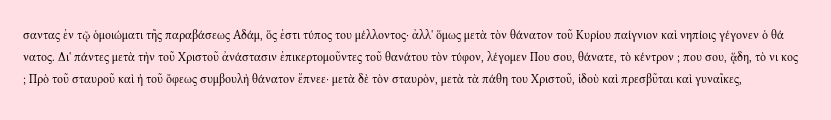σαντας ἐν τῷ ὁμοιώματι τῆς παραβάσεως Αδάμ, ὅς ἐστι τύπος του μέλλοντος· ἀλλ' ὅμως μετὰ τὸν θάνατον τοῦ Κυρίου παίγνιον καὶ νηπίοις γέγονεν ὁ θά νατος. Δι' πάντες μετὰ τὴν τοῦ Χριστοῦ ἀνάστασιν ἐπικερτομοῦντες τοῦ θανάτου τὸν τύφον, λέγομεν Που σου, θάνατε, τὸ κέντρον ; που σου, ᾅδη, τὸ νι κος ; Πρὸ τοῦ σταυροῦ καὶ ἡ τοῦ ὄφεως συμβουλὴ θάνατον ἔπνεε· μετὰ δὲ τὸν σταυρὸν, μετὰ τὰ πάθη του Χριστοῦ, ἰδοὺ καὶ πρεσβῦται καὶ γυναῖκες,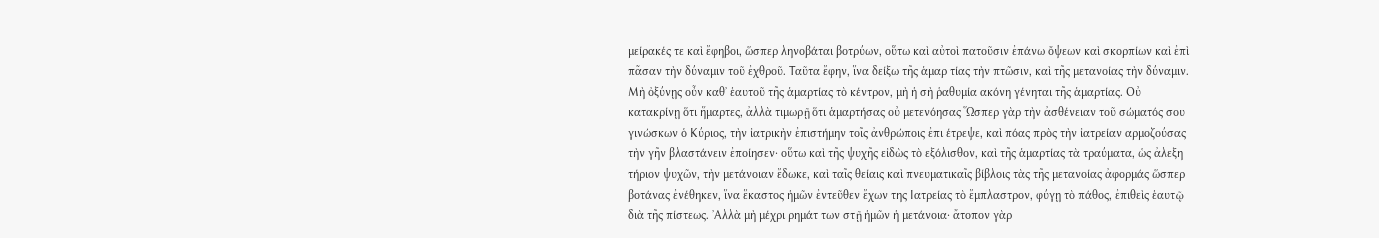μείρακές τε καὶ ἔφηβοι, ὥσπερ ληνοβάται βοτρύων, οὕτω καὶ αὐτοὶ πατοῦσιν ἐπάνω ὄψεων καὶ σκορπίων καὶ ἐπὶ πᾶσαν τὴν δύναμιν τοῦ ἐχθροῦ. Ταῦτα ἔφην, ἵνα δείξω τῆς ἁμαρ τίας τὴν πτῶσιν, καὶ τῆς μετανοίας τὴν δύναμιν. Μὴ ὀξύνῃς οὖν καθ᾿ ἑαυτοῦ τῆς ἁμαρτίας τὸ κέντρον, μὴ ἡ σὴ ῥαθυμία ακόνη γένηται τῆς ἁμαρτίας. Οὐ κατακρίνῃ ὅτι ἥμαρτες, ἀλλὰ τιμωρῇ ὅτι ἁμαρτήσας οὐ μετενόησας Ὥσπερ γὰρ τὴν ἀσθένειαν τοῦ σώματός σου γινώσκων ὁ Κύριος, τὴν ἰατρικὴν ἐπιστήμην τοῖς ἀνθρώποις ἐπι έτρεψε, καὶ πόας πρὸς τὴν ἰατρείαν αρμοζούσας τὴν γῆν βλαστάνειν ἐποίησεν· οὕτω καὶ τῆς ψυχῆς εἰδὼς τὸ εξόλισθον, καὶ τῆς ἁμαρτίας τὰ τραύματα, ὡς ἀλεξη τήριον ψυχῶν, τὴν μετάνοιαν ἔδωκε, καὶ ταῖς θείαις καὶ πνευματικαῖς βίβλοις τὰς τῆς μετανοίας ἀφορμάς ὥσπερ βοτάνας ἐνέθηκεν, ἵνα ἕκαστος ἡμῶν ἐντεῦθεν ἔχων της Ιατρείας τὸ ἔμπλαστρον, φύγῃ τὸ πάθος, ἐπιθεὶς ἑαυτῷ διὰ τῆς πίστεως. ᾿Αλλὰ μὴ μέχρι ρημάτ των στῇ ἡμῶν ἡ μετάνοια· ἄτοπον γὰρ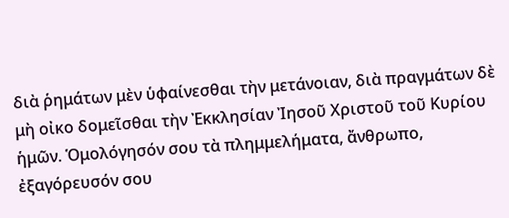διὰ ῥημάτων μὲν ὑφαίνεσθαι τὴν μετάνοιαν, διὰ πραγμάτων δὲ μὴ οἰκο δομεῖσθαι τὴν Ἐκκλησίαν Ἰησοῦ Χριστοῦ τοῦ Κυρίου ἡμῶν. Ὁμολόγησόν σου τὰ πλημμελήματα, ἄνθρωπο, ἐξαγόρευσόν σου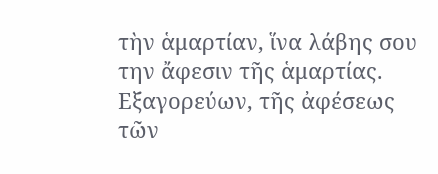τὴν ἁμαρτίαν, ἵνα λάβης σου την ἄφεσιν τῆς ἁμαρτίας. Εξαγορεύων, τῆς ἀφέσεως τῶν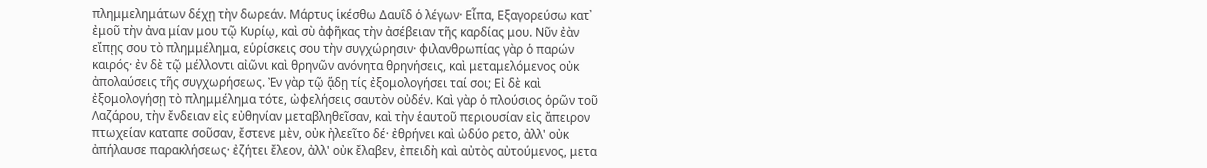πλημμελημάτων δέχῃ τὴν δωρεάν. Μάρτυς ἱκέσθω Δαυΐδ ὁ λέγων· Εἶπα, Εξαγορεύσω κατ᾿ ἐμοῦ τὴν ἀνα μίαν μου τῷ Κυρίῳ, καὶ σὺ ἀφῆκας τὴν ἀσέβειαν τῆς καρδίας μου. Νῦν ἐὰν εἴπῃς σου τὸ πλημμέλημα, εὑρίσκεις σου τὴν συγχώρησιν· φιλανθρωπίας γὰρ ὁ παρών καιρός· ἐν δὲ τῷ μέλλοντι αἰῶνι καὶ θρηνῶν ανόνητα θρηνήσεις, καὶ μεταμελόμενος οὐκ ἀπολαύσεις τῆς συγχωρήσεως. Ἐν γὰρ τῷ ᾅδῃ τίς ἐξομολογήσει ταί σοι; Εἰ δὲ καὶ ἐξομολογήσῃ τὸ πλημμέλημα τότε, ὠφελήσεις σαυτὸν οὐδέν. Καὶ γὰρ ὁ πλούσιος ὁρῶν τοῦ Λαζάρου, τὴν ἔνδειαν εἰς εὐθηνίαν μεταβληθεῖσαν, καὶ τὴν ἑαυτοῦ περιουσίαν εἰς ἄπειρον πτωχείαν καταπε σοῦσαν, ἔστενε μὲν, οὐκ ἠλεεῖτο δέ· ἐθρήνει καὶ ὠδύο ρετο, ἀλλ' οὐκ ἀπήλαυσε παρακλήσεως· ἐζήτει ἔλεον, ἀλλ' οὐκ ἔλαβεν, ἐπειδὴ καὶ αὐτὸς αὐτούμενος, μετα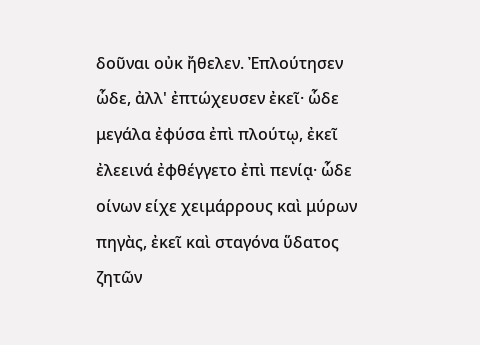δοῦναι οὐκ ἤθελεν. Ἐπλούτησεν ὧδε, ἀλλ' ἐπτώχευσεν ἐκεῖ· ὧδε μεγάλα ἐφύσα ἐπὶ πλούτῳ, ἐκεῖ ἐλεεινά ἐφθέγγετο ἐπὶ πενίᾳ· ὧδε οίνων είχε χειμάρρους καὶ μύρων πηγὰς, ἐκεῖ καὶ σταγόνα ὕδατος ζητῶν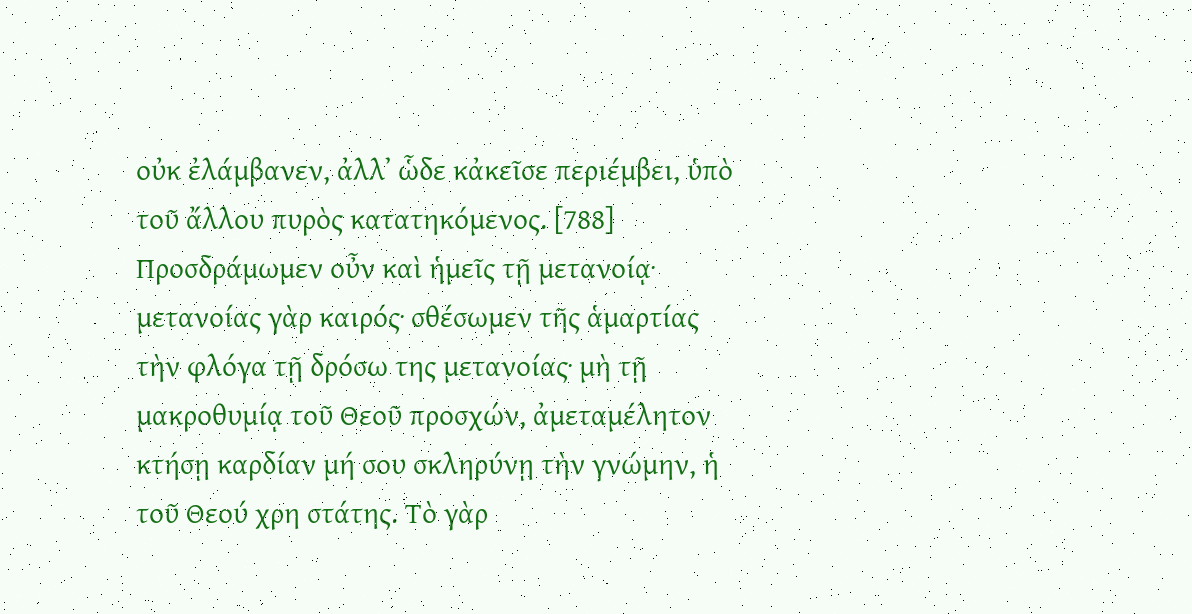οὐκ ἐλάμβανεν, ἀλλ᾽ ὧδε κἀκεῖσε περιέμβει, ὑπὸ τοῦ ἄλλου πυρὸς κατατηκόμενος. [788] Προσδράμωμεν οὖν καὶ ἡμεῖς τῇ μετανοίᾳ· μετανοίας γὰρ καιρός· σθέσωμεν τῆς ἁμαρτίας τὴν φλόγα τῇ δρόσω της μετανοίας· μὴ τῇ μακροθυμίᾳ τοῦ Θεοῦ προσχών, ἀμεταμέλητον κτήσῃ καρδίαν μή σου σκληρύνῃ τὴν γνώμην, ἡ τοῦ Θεού χρη στάτης. Τὸ γὰρ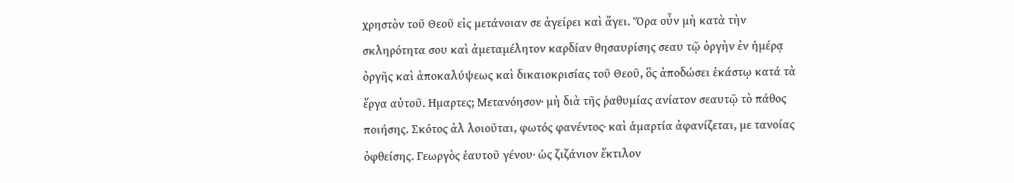χρηστὸν τοῦ Θεοῦ εἰς μετάνοιαν σε ἀγείρει καὶ ἄγει. Ὅρα οὖν μὴ κατὰ τὴν σκληρότητα σου καὶ ἀμεταμέλητον καρδίαν θησαυρίσης σεαυ τῷ ὀργὴν ἐν ἡμέρᾳ ὀργῆς καὶ ἀποκαλύψεως καὶ δικαιοκρισίας τοῦ Θεοῦ, ὃς ἀποδώσει ἑκάστῳ κατά τὰ ἔργα αὐτοῦ. Ημαρτες; Μετανόησον· μὴ διὰ τῆς ῥαθυμίας ανίατον σεαυτῷ τὸ πάθος ποιήσης. Σκότος ἀλ λοιοῦται, φωτός φανέντος· καὶ ἁμαρτία ἀφανίζεται, με τανοίας ὀφθείσης. Γεωργὸς ἑαυτοῦ γένου· ὡς ζιζάνιον ἔκτιλον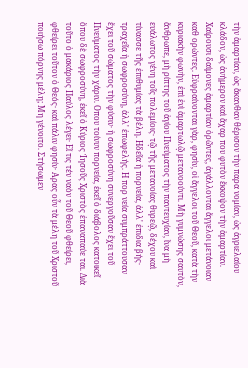τὴν ἁμαρτίαν, ὡς ἄκανθαν θέρισον τὴν παρα νομίαν, ὡς ἀγριελαίου κλάδον, ὡς ἀνήμερον καὶ ἄχαρ που φυτὸν ἔκκοψον τὴν ἁμαρτίαν. Χαίρουσι δαίμονες ἁμαρτίαν ὁρῶντες, ἀγάλλονται ἄγγελοι μετάνοιαν καθ ορώντες. Εὐφραίνονται γὰρ, φησὶν, οἱ ἄγγελοι τοῦ Θεοῦ, κατὰ τὴν κυριακὴν φωνὴν, ἐπὶ ἑνὶ ἁμαρτωλῷ μετανοούντι. Μὴ γυμνώσης σαυτὸν, ἄνθρωπε, μὴ ρίπτης τοῦ ἁγίου Πνεύματος τὴν παντευχίαν, ἵνα μὴ ευάλωτος γένη τοῖς πολεμίοις· τῷ τῆς μετανοίας θυρεῷ, δέχου καὶ τίνασσε τῆς ἐπιθυμίας τὰ βέλη. Ηδεῖα ἡ πορνεία, ἀλλ' ἐπιδια βής· τραχεῖα ἡ σωφροσύνη, ἀλλ' ἐπωφελής. Η πορ νεία συμπράττουσαν ἔχει τοῦ σώματος τὴν φύσιν· ἡ σωφροσύνη συνεργοῦσαν ἔχει τοῦ Πνεύματος τὴν χάριν. Οπου τοίνυν πορνεία, ἐκεῖ ὁ διάβολος κατοικεῖ ὅπου δὲ σωφροσύνη, ἐκεῖ ὁ Κύριος Ἰησοῦς Χριστὸς ἐπαναπαύε ται. Διὰ τοῦτο ὁ μακάριος Παύλος λέγει· Εἴ τις τέν ναὸν τοῦ Θεοῦ φθείρει, φθείρει τοῦτον ὁ Θεός· καὶ πάλιν φησίν· Αρας οὖν τὰ μέλη τοῦ Χριστοῦ ποιήσω πόρνης μέλη; Μη γένοιτο. Στήσωμεν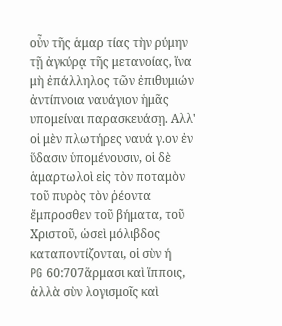οὖν τῆς ἁμαρ τίας τὴν ρύμην τῇ ἀγκύρᾳ τῆς μετανοίας, ἵνα μὴ ἐπάλληλος τῶν ἐπιθυμιών ἀντίπνοια ναυάγιον ἡμᾶς υπομείναι παρασκευάσῃ. Αλλ' οἱ μὲν πλωτήρες ναυά γ.ον ἐν ὕδασιν ὑπομένουσιν, οἱ δὲ ἁμαρτωλοὶ εἰς τὸν ποταμὸν τοῦ πυρὸς τὸν ῥέοντα ἔμπροσθεν τοῦ βήματα, τοῦ Χριστοῦ, ὡσεὶ μόλιβδος καταποντίζονται, οἱ σὺν ή
PG 60:707ἅρμασι καὶ ἵπποις, ἀλλὰ σὺν λογισμοῖς καὶ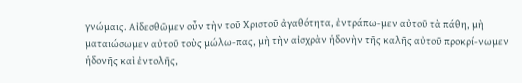γνώμαις. Αἰδεσθῶμεν οὖν τὴν τοῦ Χριστοῦ ἀγαθότητα, ἐντράπω-μεν αὐτοῦ τὰ πάθη, μὴ ματαιώσωμεν αὐτοῦ τοὺς μώλω-πας, μὴ τὴν αἰσχρὰν ἡδονὴν τῆς καλῆς αὐτοῦ προκρί-νωμεν ἡδονῆς καὶ ἐντολῆς,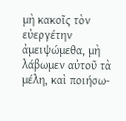μὴ κακοῖς τὸν εὐεργέτην ἀμειψώμεθα, μὴ λάβωμεν αὐτοῦ τὰ μέλη, καὶ ποιήσω-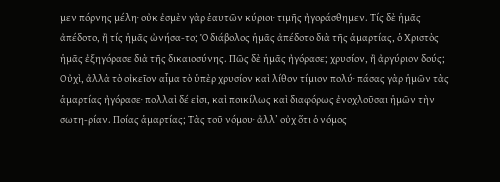μεν πόρνης μέλη· οὐκ ἐσμὲν γὰρ ἑαυτῶν κύριοι· τιμῆς ἠγοράσθημεν. Τίς δὲ ἡμᾶς ἀπέδοτο, ἢ τίς ἡμᾶς ὠνήσα-το; Ὁ διάβολος ἡμᾶς ἀπέδοτο διὰ τῆς ἁμαρτίας, ὁ Χριστὸς ἡμᾶς ἐξηγόρασε διὰ τῆς δικαιοσύνης. Πῶς δὲ ἡμᾶς ἠγόρασε; χρυσίον, ἢ ἀργύριον δούς; Οὐχὶ, ἀλλὰ τὸ οἰκεῖον αἷμα τὸ ὑπὲρ χρυσίον καὶ λίθον τίμιον πολύ· πάσας γὰρ ἡμῶν τὰς ἁμαρτίας ἠγόρασε· πολλαὶ δέ εἰσι, καὶ ποικίλως καὶ διαφόρως ἐνοχλοῦσαι ἡμῶν τὴν σωτη-ρίαν. Ποίας ἁμαρτίας; Τὰς τοῦ νόμου· ἀλλ’ οὐχ ὅτι ὁ νόμος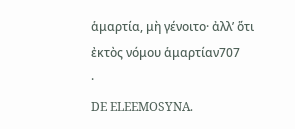ἁμαρτία, μὴ γένοιτο· ἀλλ’ ὅτι ἐκτὸς νόμου ἁμαρτίαν707
·
DE ELEEMOSYNA.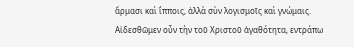ἅρμασι καὶ ἵπποις, ἀλλὰ σὺν λογισμοῖς καὶ γνώμαις.
Αἰδεσθῶμεν οὖν τὴν τοῦ Χριστοῦ ἀγαθότητα, εντράπω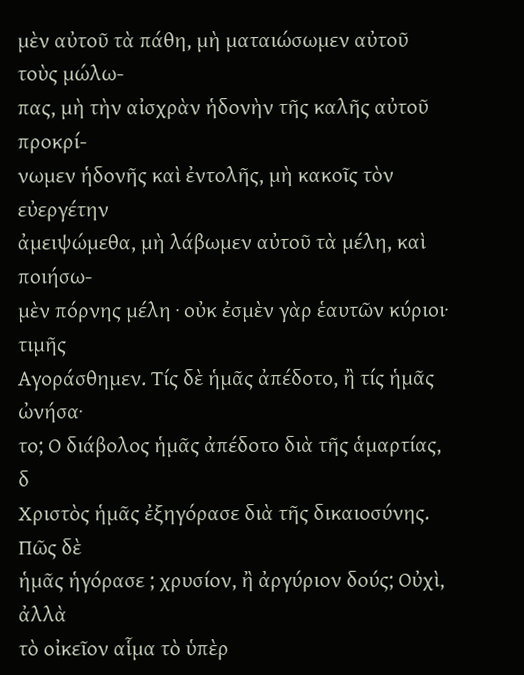μὲν αὐτοῦ τὰ πάθη, μὴ ματαιώσωμεν αὐτοῦ τοὺς μώλω-
πας, μὴ τὴν αἰσχρὰν ἡδονὴν τῆς καλῆς αὐτοῦ προκρί-
νωμεν ἡδονῆς καὶ ἐντολῆς, μὴ κακοῖς τὸν εὐεργέτην
ἀμειψώμεθα, μὴ λάβωμεν αὐτοῦ τὰ μέλη, καὶ ποιήσω-
μὲν πόρνης μέλη · οὐκ ἐσμὲν γὰρ ἑαυτῶν κύριοι· τιμῆς
Αγοράσθημεν. Τίς δὲ ἡμᾶς ἀπέδοτο, ἢ τίς ἡμᾶς ὠνήσα·
το; Ο διάβολος ἡμᾶς ἀπέδοτο διὰ τῆς ἁμαρτίας, δ
Χριστὸς ἡμᾶς ἐξηγόρασε διὰ τῆς δικαιοσύνης. Πῶς δὲ
ἡμᾶς ἡγόρασε ; χρυσίον, ἢ ἀργύριον δούς; Οὐχὶ, ἀλλὰ
τὸ οἰκεῖον αἷμα τὸ ὑπὲρ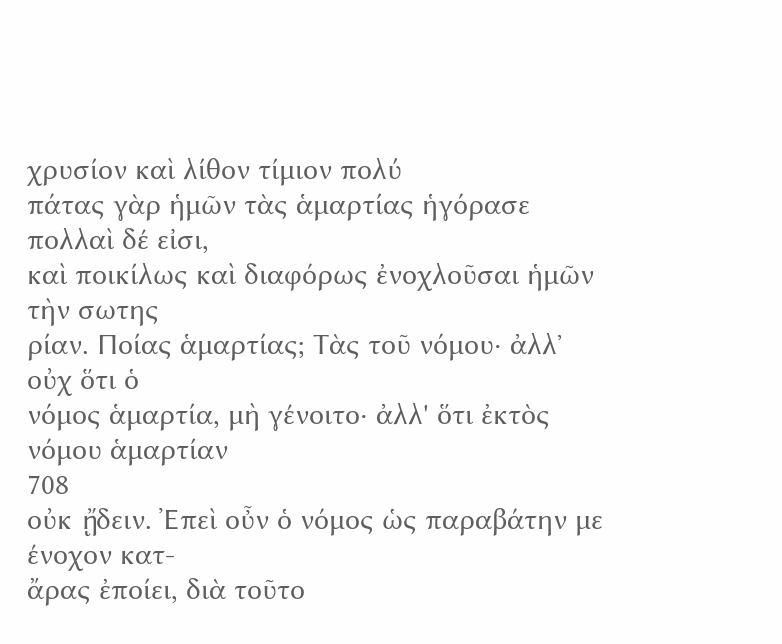χρυσίον καὶ λίθον τίμιον πολύ
πάτας γὰρ ἡμῶν τὰς ἁμαρτίας ἡγόρασε πολλαὶ δέ εἰσι,
καὶ ποικίλως καὶ διαφόρως ἐνοχλοῦσαι ἡμῶν τὴν σωτης
ρίαν. Ποίας ἁμαρτίας; Τὰς τοῦ νόμου· ἀλλ᾽ οὐχ ὅτι ὁ
νόμος ἁμαρτία, μὴ γένοιτο· ἀλλ' ὅτι ἐκτὸς νόμου ἁμαρτίαν
708
οὐκ ᾔδειν. Ἐπεὶ οὖν ὁ νόμος ὡς παραβάτην με ένοχον κατ-
ἄρας ἐποίει, διὰ τοῦτο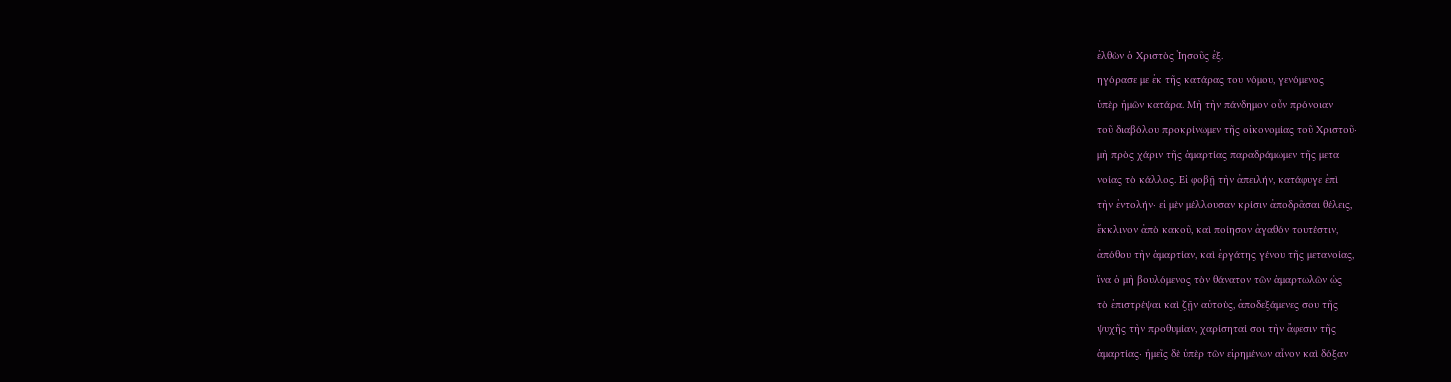ἐλθὼν ὁ Χριστὸς Ἰησοῦς ἐξ.
ηγόρασε με ἐκ τῆς κατάρας του νόμου, γενόμενος
ὑπὲρ ἡμῶν κατάρα. Μὴ τὴν πάνδημον οὖν πρόνοιαν
τοῦ διαβόλου προκρίνωμεν τῆς οἰκονομίας τοῦ Χριστοῦ·
μὴ πρὸς χάριν τῆς ἁμαρτίας παραδράμωμεν τῆς μετα
νοίας τὸ κάλλος. Εἰ φοβῇ τὴν ἀπειλήν, κατάφυγε ἐπὶ
τὴν ἐντολήν· εἰ μὲν μέλλουσαν κρίσιν ἀποδρᾶσαι θέλεις,
ἔκκλινον ἀπὸ κακοῦ, καὶ ποίησον ἀγαθόν τουτέστιν,
ἀπόθου τὴν ἁμαρτίαν, καὶ ἐργάτης γένου τῆς μετανοίας,
ἵνα ὁ μὴ βουλόμενος τὸν θάνατον τῶν ἁμαρτωλῶν ὡς
τὸ ἐπιστρέψαι καὶ ζῇν αὐτοὺς, ἀποδεξάμενες σου τῆς
ψυχῆς τὴν προθυμίαν, χαρίσηταί σοι τὴν ἄφεσιν τῆς
ἁμαρτίας· ἡμεῖς δὲ ὑπὲρ τῶν εἰρημένων αἶνον καὶ δόξαν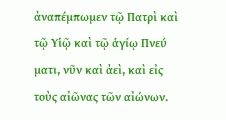ἀναπέμπωμεν τῷ Πατρὶ καὶ τῷ Υἱῷ καὶ τῷ ἁγίῳ Πνεύ
ματι, νῦν καὶ ἀεὶ, καὶ εἰς τοὺς αἰῶνας τῶν αἰώνων.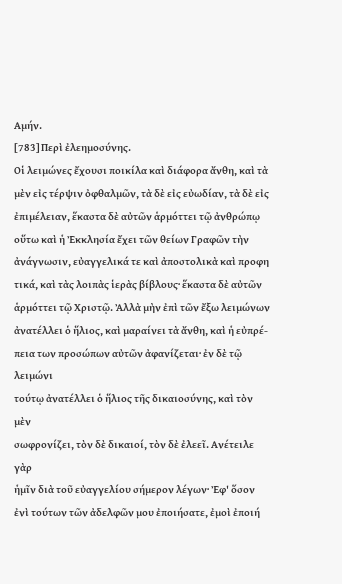Αμήν.
[783] Περὶ ἐλεημοσύνης.
Οἱ λειμώνες ἔχουσι ποικίλα καὶ διάφορα ἄνθη, καὶ τὰ
μὲν εἰς τέρψιν ὀφθαλμῶν, τὰ δὲ εἰς εὐωδίαν, τὰ δὲ εἰς
ἐπιμέλειαν, ἕκαστα δὲ αὐτῶν ἁρμόττει τῷ ἀνθρώπῳ
οὕτω καὶ ἡ Ἐκκλησία ἔχει τῶν θείων Γραφῶν τὴν
ἀνάγνωσιν, εὐαγγελικά τε καὶ ἀποστολικὰ καὶ προφη
τικά, καὶ τὰς λοιπὰς ἱερὰς βίβλους· ἕκαστα δὲ αὐτῶν
ἁρμόττει τῷ Χριστῷ. Ἀλλὰ μὴν ἐπὶ τῶν ἔξω λειμώνων
ἀνατέλλει ὁ ἥλιος, καὶ μαραίνει τὰ ἄνθη, καὶ ἡ εὐπρέ-
πεια των προσώπων αὐτῶν ἀφανίζεται· ἐν δὲ τῷ λειμώνι
τούτῳ ἀνατέλλει ὁ ἥλιος τῆς δικαιοσύνης, καὶ τὸν μὲν
σωφρονίζει, τὸν δὲ δικαιοί, τὸν δὲ ἐλεεῖ. Ανέτειλε γὰρ
ἡμῖν διὰ τοῦ εὐαγγελίου σήμερον λέγων· Ἐφ' ὅσον
ἐνὶ τούτων τῶν ἀδελφῶν μου ἐποιήσατε, ἐμοὶ ἐποιή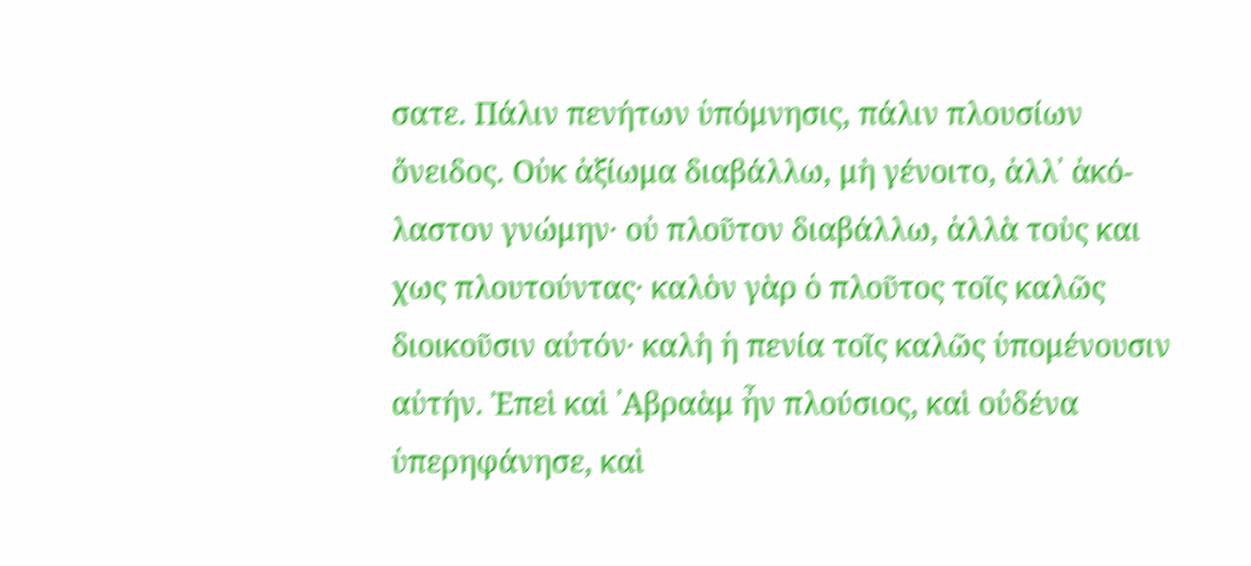σατε. Πάλιν πενήτων ὑπόμνησις, πάλιν πλουσίων
ὄνειδος. Οὐκ ἀξίωμα διαβάλλω, μὴ γένοιτο, ἀλλ᾽ ἀκό-
λαστον γνώμην· οὐ πλοῦτον διαβάλλω, ἀλλὰ τοὺς και
χως πλουτούντας· καλὸν γὰρ ὁ πλοῦτος τοῖς καλῶς
διοικοῦσιν αὐτόν· καλὴ ἡ πενία τοῖς καλῶς ὑπομένουσιν
αὐτήν. Ἐπεὶ καὶ ᾿Αβραὰμ ἦν πλούσιος, καὶ οὐδένα
ὑπερηφάνησε, καὶ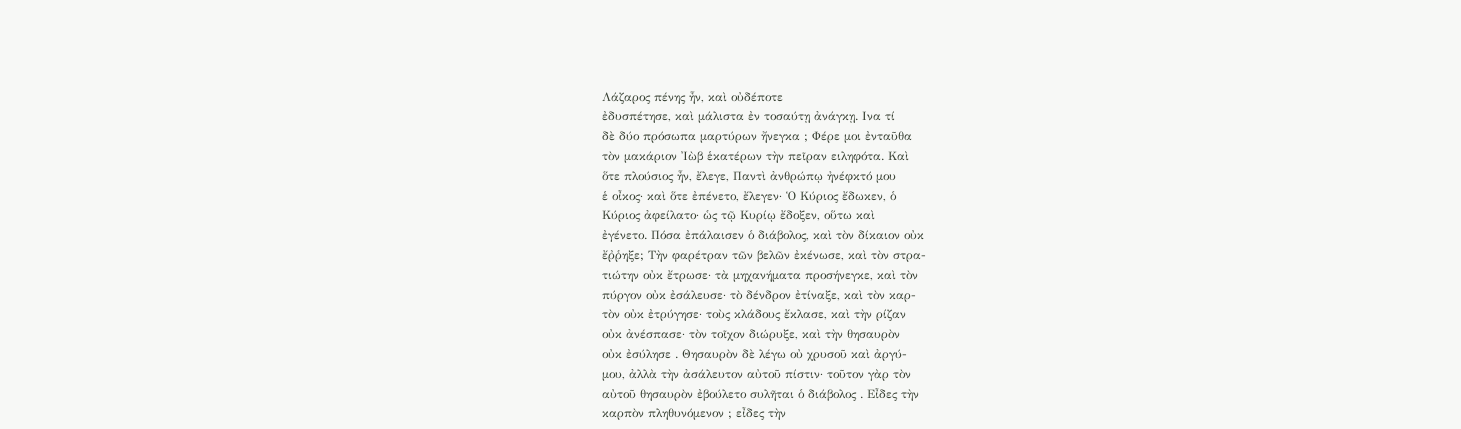Λάζαρος πένης ἦν, καὶ οὐδέποτε
ἐδυσπέτησε, καὶ μάλιστα ἐν τοσαύτῃ ἀνάγκῃ. Ινα τί
δὲ δύο πρόσωπα μαρτύρων ἤνεγκα ; Φέρε μοι ἐνταῦθα
τὸν μακάριον Ἰὼβ ἑκατέρων τὴν πεῖραν ειληφότα. Καὶ
ὅτε πλούσιος ἦν, ἔλεγε, Παντὶ ἀνθρώπῳ ἠνέφκτό μου
ἑ οἶκος· καὶ ὅτε ἐπένετο, ἔλεγεν· Ὁ Κύριος ἔδωκεν, ὁ
Κύριος ἀφείλατο· ὡς τῷ Κυρίῳ ἔδοξεν, οὕτω καὶ
ἐγένετο. Πόσα ἐπάλαισεν ὁ διάβολος, καὶ τὸν δίκαιον οὐκ
ἔῤῥηξε; Τὴν φαρέτραν τῶν βελῶν ἐκένωσε, καὶ τὸν στρα-
τιώτην οὐκ ἔτρωσε· τὰ μηχανήματα προσήνεγκε, καὶ τὸν
πύργον οὐκ ἐσάλευσε· τὸ δένδρον ἐτίναξε, καὶ τὸν καρ-
τὸν οὐκ ἐτρύγησε· τοὺς κλάδους ἔκλασε, καὶ τὴν ρίζαν
οὐκ ἀνέσπασε· τὸν τοῖχον διώρυξε, καὶ τὴν θησαυρὸν
οὐκ ἐσύλησε . Θησαυρὸν δὲ λέγω οὐ χρυσοῦ καὶ ἀργύ-
μου, ἀλλὰ τὴν ἀσάλευτον αὐτοῦ πίστιν· τοῦτον γὰρ τὸν
αὐτοῦ θησαυρὸν ἐβούλετο συλῆται ὁ διάβολος . Εἶδες τὴν
καρπὸν πληθυνόμενον ; εἶδες τὴν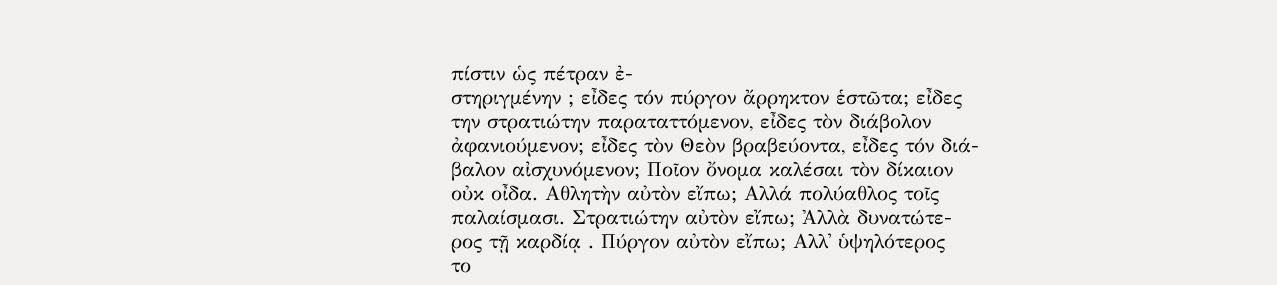πίστιν ὡς πέτραν ἐ-
στηριγμένην ; εἶδες τόν πύργον ἄρρηκτον ἑστῶτα; εἶδες
την στρατιώτην παραταττόμενον, εἶδες τὸν διάβολον
ἀφανιούμενον; εἶδες τὸν Θεὸν βραβεύοντα, εἶδες τόν διά-
βαλον αἰσχυνόμενον; Ποῖον ὄνομα καλέσαι τὸν δίκαιον
οὐκ οἶδα. Αθλητὴν αὐτὸν εἴπω; Αλλά πολύαθλος τοῖς
παλαίσμασι. Στρατιώτην αὐτὸν εἴπω; Ἀλλὰ δυνατώτε-
ρος τῇ καρδίᾳ . Πύργον αὐτὸν εἴπω; Αλλ᾽ ὑψηλότερος
το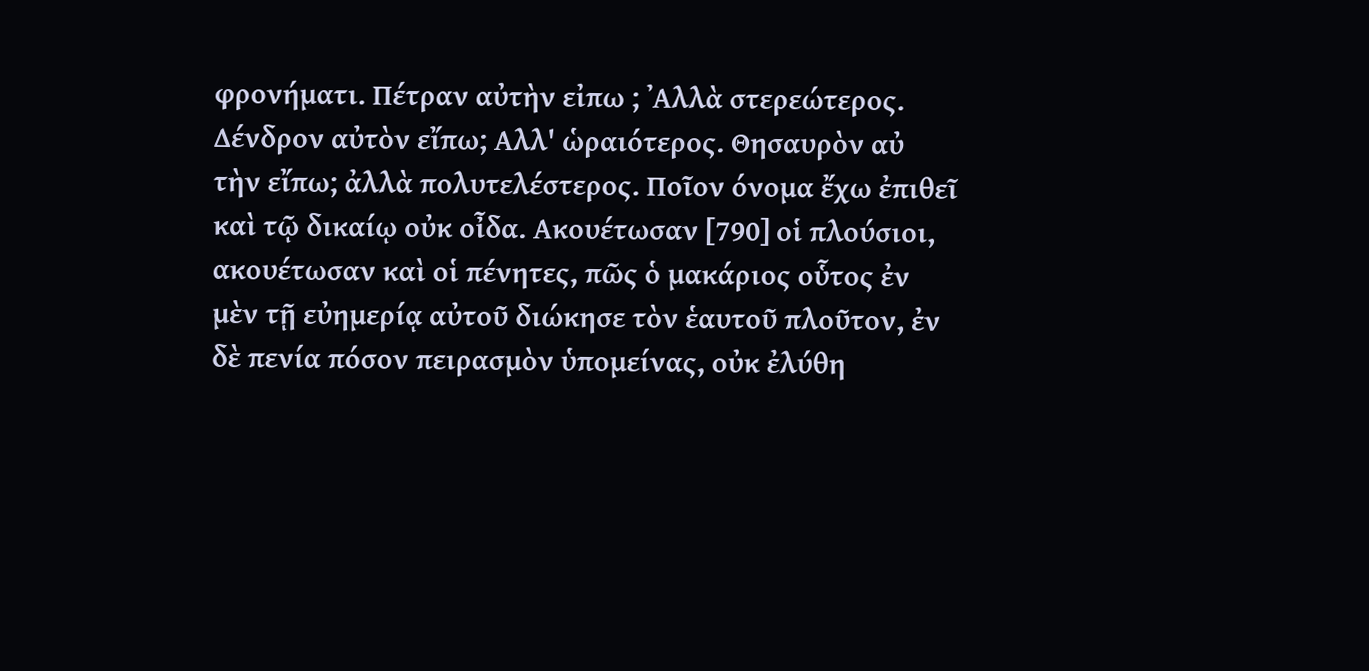φρονήματι. Πέτραν αὐτὴν εἰπω ; ᾿Αλλὰ στερεώτερος.
Δένδρον αὐτὸν εἴπω; Αλλ' ὡραιότερος. Θησαυρὸν αὐ
τὴν εἴπω; ἀλλὰ πολυτελέστερος. Ποῖον όνομα ἔχω ἐπιθεῖ
καὶ τῷ δικαίῳ οὐκ οἶδα. Ακουέτωσαν [790] οἱ πλούσιοι,
ακουέτωσαν καὶ οἱ πένητες, πῶς ὁ μακάριος οὗτος ἐν
μὲν τῇ εὐημερίᾳ αὐτοῦ διώκησε τὸν ἑαυτοῦ πλοῦτον, ἐν
δὲ πενία πόσον πειρασμὸν ὑπομείνας, οὐκ ἐλύθη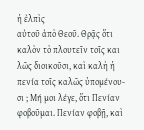ἡ ἐλπὶς
αὐτοῦ ἀπὸ Θεοῦ. Θρᾷς ὅτι καλὸν τὸ πλουτεῖν τοῖς και
λῶς διοικοῦσι, καὶ καλὴ ἡ πενία τοῖς καλῶς ὑπομένου-
σι ; Μή μοι λέγε, ὅτι Πενίαν φοβοῦμαι. Πενίαν φοβῇ, καὶ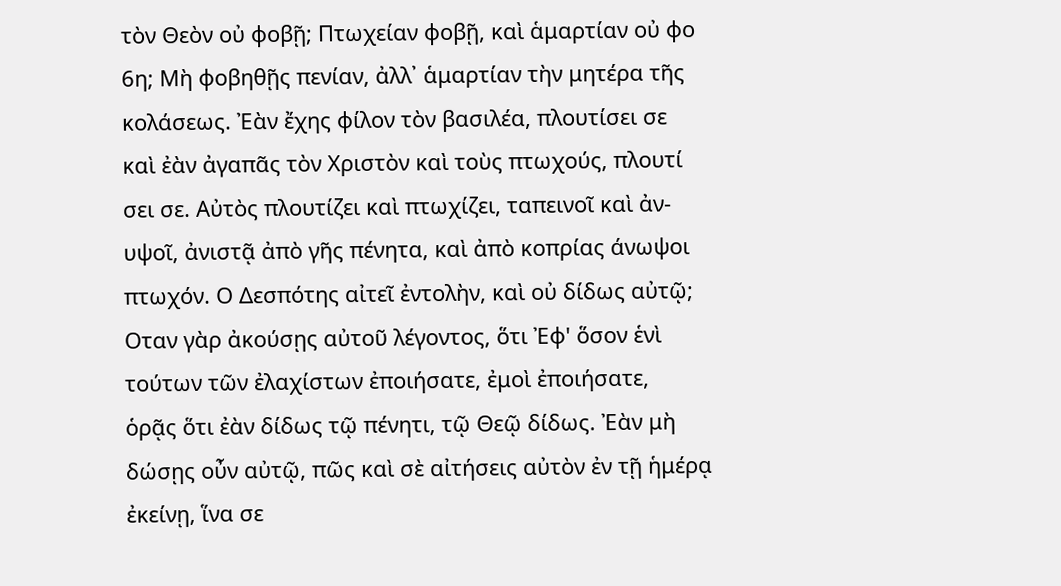τὸν Θεὸν οὐ φοβῇ; Πτωχείαν φοβῇ, καὶ ἁμαρτίαν οὐ φο
6η; Μὴ φοβηθῇς πενίαν, ἀλλ᾽ ἁμαρτίαν τὴν μητέρα τῆς
κολάσεως. Ἐὰν ἔχης φίλον τὸν βασιλέα, πλουτίσει σε
καὶ ἐὰν ἀγαπᾶς τὸν Χριστὸν καὶ τοὺς πτωχούς, πλουτί
σει σε. Αὐτὸς πλουτίζει καὶ πτωχίζει, ταπεινοῖ καὶ ἀν-
υψοῖ, ἀνιστᾷ ἀπὸ γῆς πένητα, καὶ ἀπὸ κοπρίας άνωψοι
πτωχόν. Ο Δεσπότης αἰτεῖ ἐντολὴν, καὶ οὐ δίδως αὐτῷ;
Οταν γὰρ ἀκούσῃς αὐτοῦ λέγοντος, ὅτι Ἐφ' ὅσον ἑνὶ
τούτων τῶν ἐλαχίστων ἐποιήσατε, ἐμοὶ ἐποιήσατε,
ὁρᾷς ὅτι ἐὰν δίδως τῷ πένητι, τῷ Θεῷ δίδως. Ἐὰν μὴ
δώσῃς οὖν αὐτῷ, πῶς καὶ σὲ αἰτήσεις αὐτὸν ἐν τῇ ἡμέρᾳ
ἐκείνῃ, ἵνα σε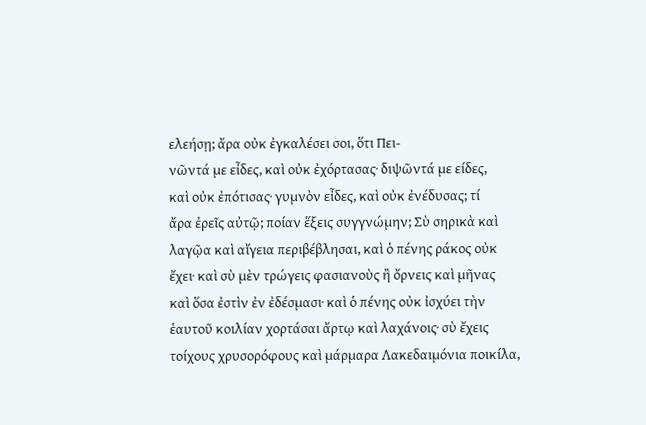ελεήσῃ; ἄρα οὐκ ἐγκαλέσει σοι, ὅτι Πει-
νῶντά με εἶδες, καὶ οὐκ ἐχόρτασας· διψῶντά με είδες,
καὶ οὐκ ἐπότισας· γυμνὸν εἶδες, καὶ οὐκ ἐνέδυσας; τί
ἄρα ἐρεῖς αὐτῷ; ποίαν ἕξεις συγγνώμην; Σὺ σηρικὰ καὶ
λαγῷα καὶ αἴγεια περιβέβλησαι, καὶ ὁ πένης ράκος οὐκ
ἔχει· καὶ σὺ μὲν τρώγεις φασιανοὺς ἢ ὄρνεις καὶ μῆνας
καὶ ὅσα ἐστὶν ἐν ἐδέσμασι· καὶ ὁ πένης οὐκ ἰσχύει τὴν
ἑαυτοῦ κοιλίαν χορτάσαι ἄρτῳ καὶ λαχάνοις· σὺ ἔχεις
τοίχους χρυσορόφους καὶ μάρμαρα Λακεδαιμόνια ποικίλα,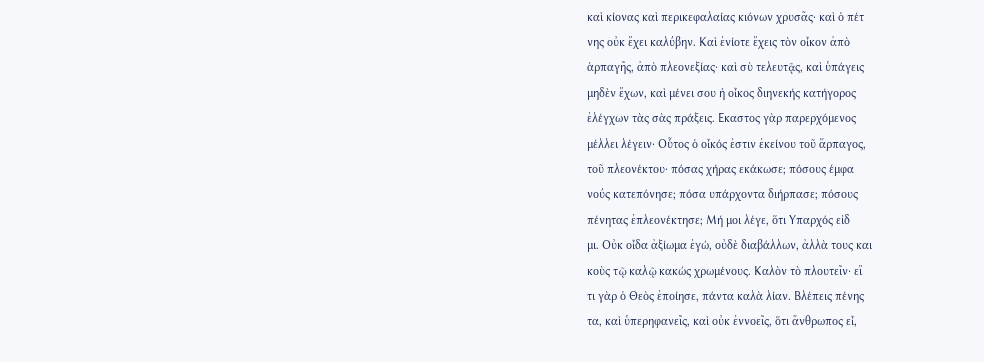καὶ κίονας καὶ περικεφαλαίας κιόνων χρυσᾶς· καὶ ὁ πέτ
νης οὐκ ἔχει καλύβην. Καὶ ἐνίοτε ἔχεις τὸν οἶκον ἀπὸ
ἁρπαγῆς, ἀπὸ πλεονεξίας· καὶ σὺ τελευτᾷς, καὶ ὑπάγεις
μηδὲν ἔχων, καὶ μένει σου ἡ οἶκος διηνεκής κατήγορος
ἐλέγχων τὰς σὰς πράξεις. Εκαστος γὰρ παρερχόμενος
μέλλει λέγειν· Οὗτος ὁ οἶκός ἐστιν ἐκείνου τοῦ ἅρπαγος,
τοῦ πλεονέκτου· πόσας χήρας εκάκωσε; πόσους έμφα
νούς κατεπόνησε; πόσα υπάρχοντα διήρπασε; πόσους
πένητας ἐπλεονέκτησε; Μή μοι λέγε, ὅτι Υπαρχός εἰδ
μι. Οὐκ οἶδα ἀξίωμα ἐγώ, οὐδὲ διαβάλλων, ἀλλὰ τους και
κοὺς τῷ καλῷ κακώς χρωμένους. Καλὸν τὸ πλουτεῖν· εἴ
τι γὰρ ὁ Θεὸς ἐποίησε, πάντα καλὰ λίαν. Βλέπεις πένης
τα, καὶ ὑπερηφανεῖς, καὶ οὐκ ἐννοεῖς, ὅτι ἄνθρωπος εἶ,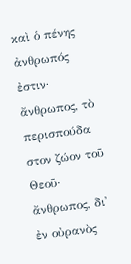καὶ ὁ πένης ἀνθρωπός ἐστιν· ἄνθρωπος, τὸ περισπούδα
στον ζώον τοῦ Θεοῦ· ἄνθρωπος, δι᾿ ἐν οὐρανὸς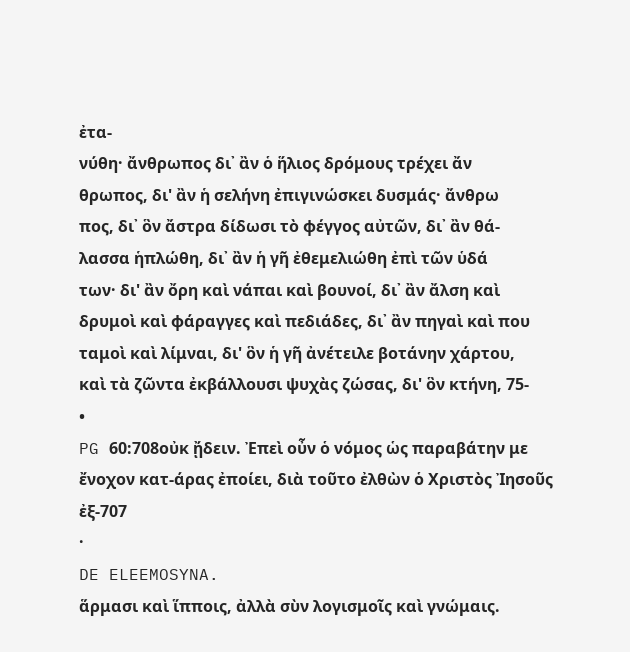ἐτα-
νύθη· ἄνθρωπος δι᾽ ἂν ὁ ἥλιος δρόμους τρέχει ἄν
θρωπος, δι' ἂν ἡ σελήνη ἐπιγινώσκει δυσμάς· ἄνθρω
πος, δι᾿ ὃν ἄστρα δίδωσι τὸ φέγγος αὐτῶν, δι᾿ ἂν θά-
λασσα ἡπλώθη, δι᾿ ἂν ἡ γῆ ἐθεμελιώθη ἐπὶ τῶν ὑδά
των· δι' ἂν ὄρη καὶ νάπαι καὶ βουνοί, δι᾿ ἂν ἄλση καὶ
δρυμοὶ καὶ φάραγγες καὶ πεδιάδες, δι᾽ ἂν πηγαὶ καὶ που
ταμοὶ καὶ λίμναι, δι' ὃν ἡ γῆ ἀνέτειλε βοτάνην χάρτου,
καὶ τὰ ζῶντα ἐκβάλλουσι ψυχὰς ζώσας, δι' ὃν κτήνη, 75-
•
PG 60:708οὐκ ᾔδειν. Ἐπεὶ οὖν ὁ νόμος ὡς παραβάτην με ἔνοχον κατ-άρας ἐποίει, διὰ τοῦτο ἐλθὼν ὁ Χριστὸς Ἰησοῦς ἐξ-707
·
DE ELEEMOSYNA.
ἅρμασι καὶ ἵπποις, ἀλλὰ σὺν λογισμοῖς καὶ γνώμαις.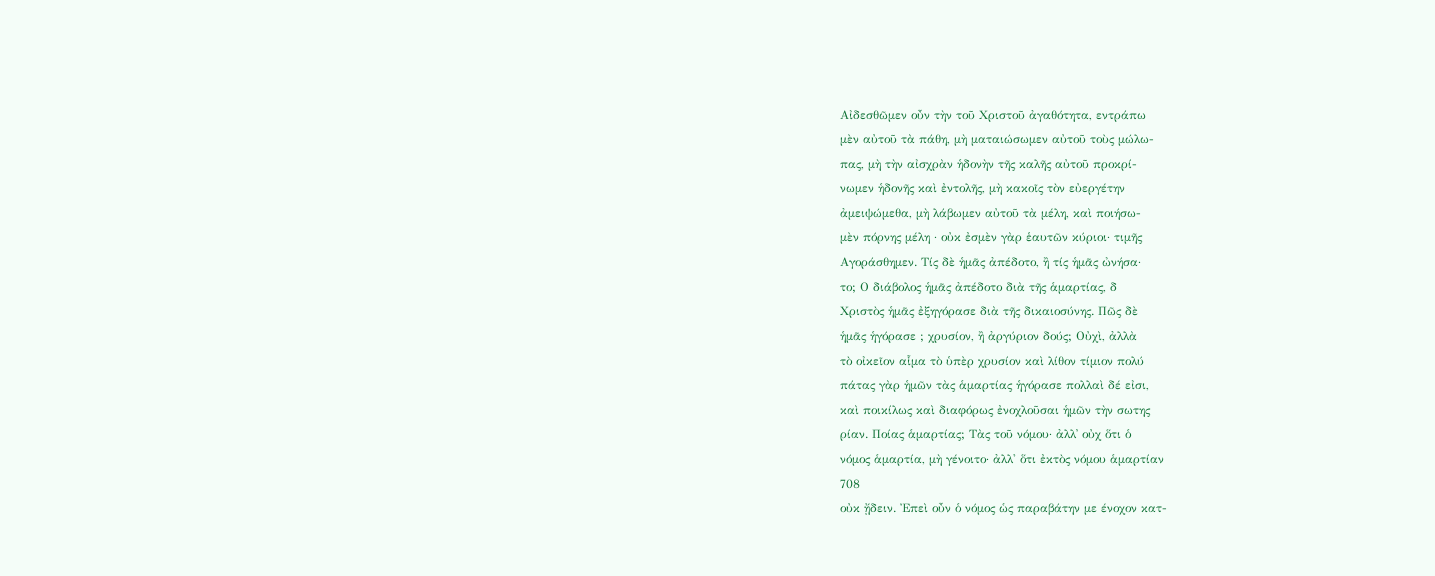Αἰδεσθῶμεν οὖν τὴν τοῦ Χριστοῦ ἀγαθότητα, εντράπω
μὲν αὐτοῦ τὰ πάθη, μὴ ματαιώσωμεν αὐτοῦ τοὺς μώλω-
πας, μὴ τὴν αἰσχρὰν ἡδονὴν τῆς καλῆς αὐτοῦ προκρί-
νωμεν ἡδονῆς καὶ ἐντολῆς, μὴ κακοῖς τὸν εὐεργέτην
ἀμειψώμεθα, μὴ λάβωμεν αὐτοῦ τὰ μέλη, καὶ ποιήσω-
μὲν πόρνης μέλη · οὐκ ἐσμὲν γὰρ ἑαυτῶν κύριοι· τιμῆς
Αγοράσθημεν. Τίς δὲ ἡμᾶς ἀπέδοτο, ἢ τίς ἡμᾶς ὠνήσα·
το; Ο διάβολος ἡμᾶς ἀπέδοτο διὰ τῆς ἁμαρτίας, δ
Χριστὸς ἡμᾶς ἐξηγόρασε διὰ τῆς δικαιοσύνης. Πῶς δὲ
ἡμᾶς ἡγόρασε ; χρυσίον, ἢ ἀργύριον δούς; Οὐχὶ, ἀλλὰ
τὸ οἰκεῖον αἷμα τὸ ὑπὲρ χρυσίον καὶ λίθον τίμιον πολύ
πάτας γὰρ ἡμῶν τὰς ἁμαρτίας ἡγόρασε πολλαὶ δέ εἰσι,
καὶ ποικίλως καὶ διαφόρως ἐνοχλοῦσαι ἡμῶν τὴν σωτης
ρίαν. Ποίας ἁμαρτίας; Τὰς τοῦ νόμου· ἀλλ᾽ οὐχ ὅτι ὁ
νόμος ἁμαρτία, μὴ γένοιτο· ἀλλ' ὅτι ἐκτὸς νόμου ἁμαρτίαν
708
οὐκ ᾔδειν. Ἐπεὶ οὖν ὁ νόμος ὡς παραβάτην με ένοχον κατ-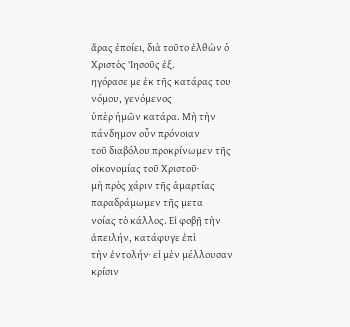ἄρας ἐποίει, διὰ τοῦτο ἐλθὼν ὁ Χριστὸς Ἰησοῦς ἐξ.
ηγόρασε με ἐκ τῆς κατάρας του νόμου, γενόμενος
ὑπὲρ ἡμῶν κατάρα. Μὴ τὴν πάνδημον οὖν πρόνοιαν
τοῦ διαβόλου προκρίνωμεν τῆς οἰκονομίας τοῦ Χριστοῦ·
μὴ πρὸς χάριν τῆς ἁμαρτίας παραδράμωμεν τῆς μετα
νοίας τὸ κάλλος. Εἰ φοβῇ τὴν ἀπειλήν, κατάφυγε ἐπὶ
τὴν ἐντολήν· εἰ μὲν μέλλουσαν κρίσιν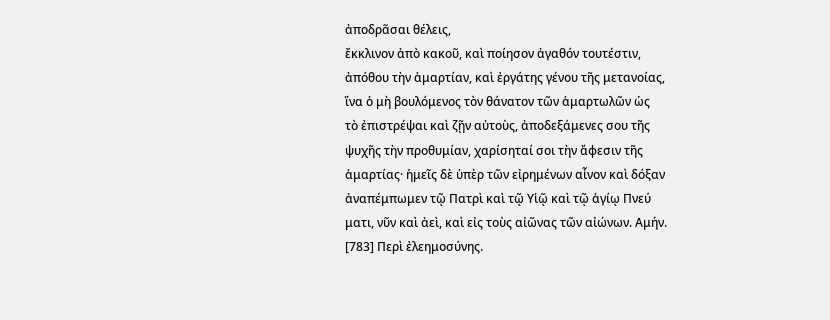ἀποδρᾶσαι θέλεις,
ἔκκλινον ἀπὸ κακοῦ, καὶ ποίησον ἀγαθόν τουτέστιν,
ἀπόθου τὴν ἁμαρτίαν, καὶ ἐργάτης γένου τῆς μετανοίας,
ἵνα ὁ μὴ βουλόμενος τὸν θάνατον τῶν ἁμαρτωλῶν ὡς
τὸ ἐπιστρέψαι καὶ ζῇν αὐτοὺς, ἀποδεξάμενες σου τῆς
ψυχῆς τὴν προθυμίαν, χαρίσηταί σοι τὴν ἄφεσιν τῆς
ἁμαρτίας· ἡμεῖς δὲ ὑπὲρ τῶν εἰρημένων αἶνον καὶ δόξαν
ἀναπέμπωμεν τῷ Πατρὶ καὶ τῷ Υἱῷ καὶ τῷ ἁγίῳ Πνεύ
ματι, νῦν καὶ ἀεὶ, καὶ εἰς τοὺς αἰῶνας τῶν αἰώνων. Αμήν.
[783] Περὶ ἐλεημοσύνης.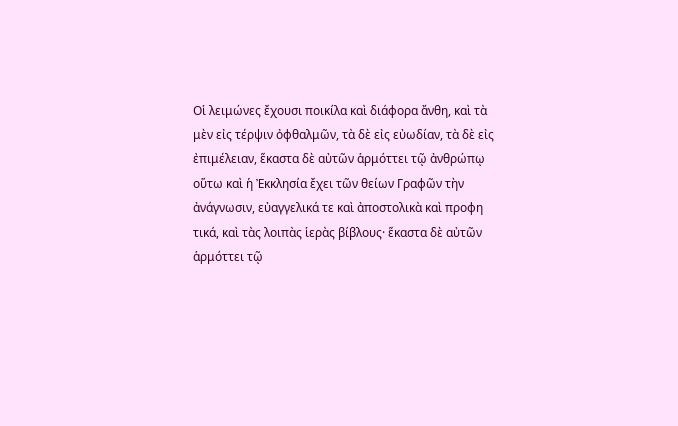Οἱ λειμώνες ἔχουσι ποικίλα καὶ διάφορα ἄνθη, καὶ τὰ
μὲν εἰς τέρψιν ὀφθαλμῶν, τὰ δὲ εἰς εὐωδίαν, τὰ δὲ εἰς
ἐπιμέλειαν, ἕκαστα δὲ αὐτῶν ἁρμόττει τῷ ἀνθρώπῳ
οὕτω καὶ ἡ Ἐκκλησία ἔχει τῶν θείων Γραφῶν τὴν
ἀνάγνωσιν, εὐαγγελικά τε καὶ ἀποστολικὰ καὶ προφη
τικά, καὶ τὰς λοιπὰς ἱερὰς βίβλους· ἕκαστα δὲ αὐτῶν
ἁρμόττει τῷ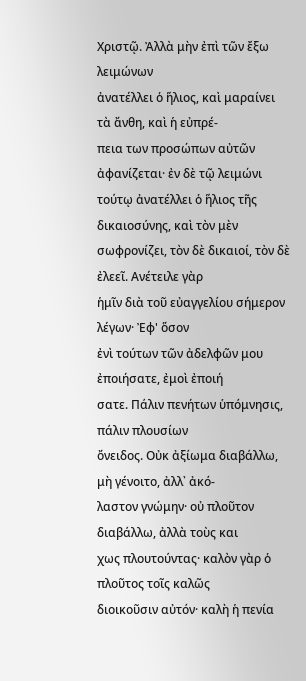Χριστῷ. Ἀλλὰ μὴν ἐπὶ τῶν ἔξω λειμώνων
ἀνατέλλει ὁ ἥλιος, καὶ μαραίνει τὰ ἄνθη, καὶ ἡ εὐπρέ-
πεια των προσώπων αὐτῶν ἀφανίζεται· ἐν δὲ τῷ λειμώνι
τούτῳ ἀνατέλλει ὁ ἥλιος τῆς δικαιοσύνης, καὶ τὸν μὲν
σωφρονίζει, τὸν δὲ δικαιοί, τὸν δὲ ἐλεεῖ. Ανέτειλε γὰρ
ἡμῖν διὰ τοῦ εὐαγγελίου σήμερον λέγων· Ἐφ' ὅσον
ἐνὶ τούτων τῶν ἀδελφῶν μου ἐποιήσατε, ἐμοὶ ἐποιή
σατε. Πάλιν πενήτων ὑπόμνησις, πάλιν πλουσίων
ὄνειδος. Οὐκ ἀξίωμα διαβάλλω, μὴ γένοιτο, ἀλλ᾽ ἀκό-
λαστον γνώμην· οὐ πλοῦτον διαβάλλω, ἀλλὰ τοὺς και
χως πλουτούντας· καλὸν γὰρ ὁ πλοῦτος τοῖς καλῶς
διοικοῦσιν αὐτόν· καλὴ ἡ πενία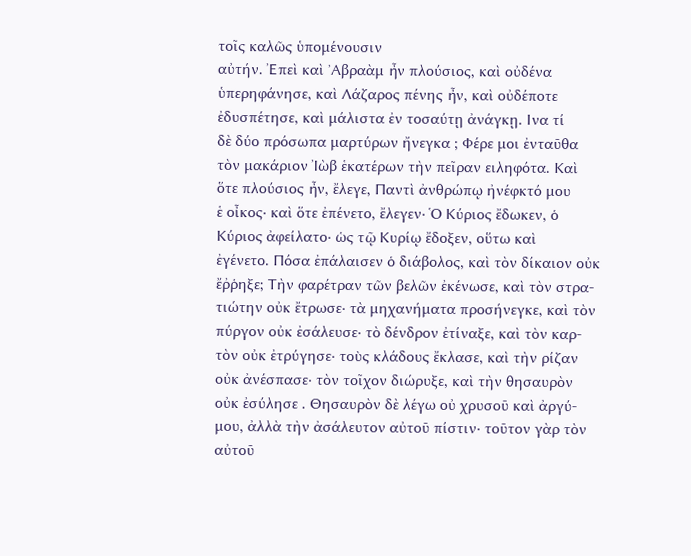τοῖς καλῶς ὑπομένουσιν
αὐτήν. Ἐπεὶ καὶ ᾿Αβραὰμ ἦν πλούσιος, καὶ οὐδένα
ὑπερηφάνησε, καὶ Λάζαρος πένης ἦν, καὶ οὐδέποτε
ἐδυσπέτησε, καὶ μάλιστα ἐν τοσαύτῃ ἀνάγκῃ. Ινα τί
δὲ δύο πρόσωπα μαρτύρων ἤνεγκα ; Φέρε μοι ἐνταῦθα
τὸν μακάριον Ἰὼβ ἑκατέρων τὴν πεῖραν ειληφότα. Καὶ
ὅτε πλούσιος ἦν, ἔλεγε, Παντὶ ἀνθρώπῳ ἠνέφκτό μου
ἑ οἶκος· καὶ ὅτε ἐπένετο, ἔλεγεν· Ὁ Κύριος ἔδωκεν, ὁ
Κύριος ἀφείλατο· ὡς τῷ Κυρίῳ ἔδοξεν, οὕτω καὶ
ἐγένετο. Πόσα ἐπάλαισεν ὁ διάβολος, καὶ τὸν δίκαιον οὐκ
ἔῤῥηξε; Τὴν φαρέτραν τῶν βελῶν ἐκένωσε, καὶ τὸν στρα-
τιώτην οὐκ ἔτρωσε· τὰ μηχανήματα προσήνεγκε, καὶ τὸν
πύργον οὐκ ἐσάλευσε· τὸ δένδρον ἐτίναξε, καὶ τὸν καρ-
τὸν οὐκ ἐτρύγησε· τοὺς κλάδους ἔκλασε, καὶ τὴν ρίζαν
οὐκ ἀνέσπασε· τὸν τοῖχον διώρυξε, καὶ τὴν θησαυρὸν
οὐκ ἐσύλησε . Θησαυρὸν δὲ λέγω οὐ χρυσοῦ καὶ ἀργύ-
μου, ἀλλὰ τὴν ἀσάλευτον αὐτοῦ πίστιν· τοῦτον γὰρ τὸν
αὐτοῦ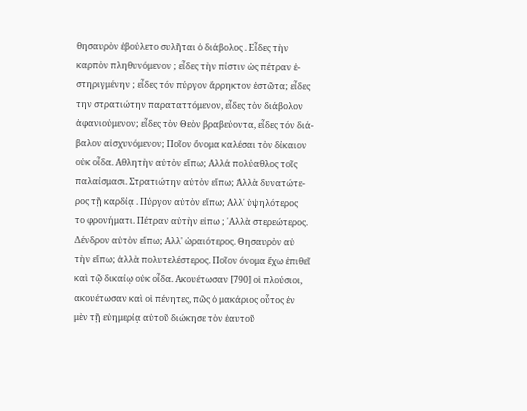θησαυρὸν ἐβούλετο συλῆται ὁ διάβολος . Εἶδες τὴν
καρπὸν πληθυνόμενον ; εἶδες τὴν πίστιν ὡς πέτραν ἐ-
στηριγμένην ; εἶδες τόν πύργον ἄρρηκτον ἑστῶτα; εἶδες
την στρατιώτην παραταττόμενον, εἶδες τὸν διάβολον
ἀφανιούμενον; εἶδες τὸν Θεὸν βραβεύοντα, εἶδες τόν διά-
βαλον αἰσχυνόμενον; Ποῖον ὄνομα καλέσαι τὸν δίκαιον
οὐκ οἶδα. Αθλητὴν αὐτὸν εἴπω; Αλλά πολύαθλος τοῖς
παλαίσμασι. Στρατιώτην αὐτὸν εἴπω; Ἀλλὰ δυνατώτε-
ρος τῇ καρδίᾳ . Πύργον αὐτὸν εἴπω; Αλλ᾽ ὑψηλότερος
το φρονήματι. Πέτραν αὐτὴν εἰπω ; ᾿Αλλὰ στερεώτερος.
Δένδρον αὐτὸν εἴπω; Αλλ' ὡραιότερος. Θησαυρὸν αὐ
τὴν εἴπω; ἀλλὰ πολυτελέστερος. Ποῖον όνομα ἔχω ἐπιθεῖ
καὶ τῷ δικαίῳ οὐκ οἶδα. Ακουέτωσαν [790] οἱ πλούσιοι,
ακουέτωσαν καὶ οἱ πένητες, πῶς ὁ μακάριος οὗτος ἐν
μὲν τῇ εὐημερίᾳ αὐτοῦ διώκησε τὸν ἑαυτοῦ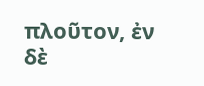πλοῦτον, ἐν
δὲ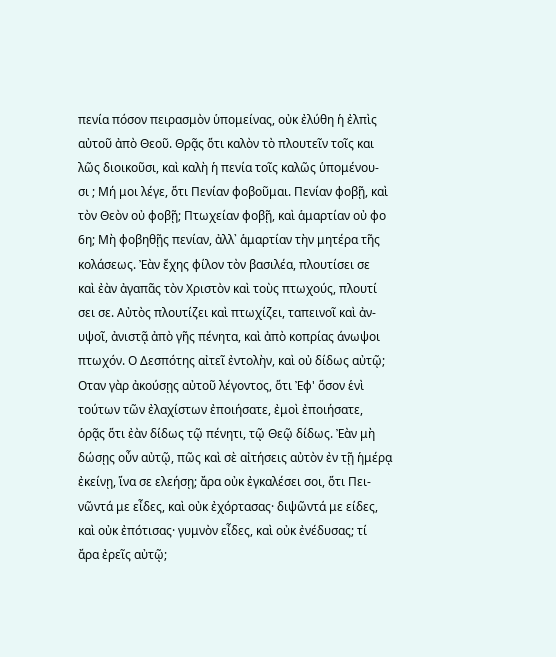πενία πόσον πειρασμὸν ὑπομείνας, οὐκ ἐλύθη ἡ ἐλπὶς
αὐτοῦ ἀπὸ Θεοῦ. Θρᾷς ὅτι καλὸν τὸ πλουτεῖν τοῖς και
λῶς διοικοῦσι, καὶ καλὴ ἡ πενία τοῖς καλῶς ὑπομένου-
σι ; Μή μοι λέγε, ὅτι Πενίαν φοβοῦμαι. Πενίαν φοβῇ, καὶ
τὸν Θεὸν οὐ φοβῇ; Πτωχείαν φοβῇ, καὶ ἁμαρτίαν οὐ φο
6η; Μὴ φοβηθῇς πενίαν, ἀλλ᾽ ἁμαρτίαν τὴν μητέρα τῆς
κολάσεως. Ἐὰν ἔχης φίλον τὸν βασιλέα, πλουτίσει σε
καὶ ἐὰν ἀγαπᾶς τὸν Χριστὸν καὶ τοὺς πτωχούς, πλουτί
σει σε. Αὐτὸς πλουτίζει καὶ πτωχίζει, ταπεινοῖ καὶ ἀν-
υψοῖ, ἀνιστᾷ ἀπὸ γῆς πένητα, καὶ ἀπὸ κοπρίας άνωψοι
πτωχόν. Ο Δεσπότης αἰτεῖ ἐντολὴν, καὶ οὐ δίδως αὐτῷ;
Οταν γὰρ ἀκούσῃς αὐτοῦ λέγοντος, ὅτι Ἐφ' ὅσον ἑνὶ
τούτων τῶν ἐλαχίστων ἐποιήσατε, ἐμοὶ ἐποιήσατε,
ὁρᾷς ὅτι ἐὰν δίδως τῷ πένητι, τῷ Θεῷ δίδως. Ἐὰν μὴ
δώσῃς οὖν αὐτῷ, πῶς καὶ σὲ αἰτήσεις αὐτὸν ἐν τῇ ἡμέρᾳ
ἐκείνῃ, ἵνα σε ελεήσῃ; ἄρα οὐκ ἐγκαλέσει σοι, ὅτι Πει-
νῶντά με εἶδες, καὶ οὐκ ἐχόρτασας· διψῶντά με είδες,
καὶ οὐκ ἐπότισας· γυμνὸν εἶδες, καὶ οὐκ ἐνέδυσας; τί
ἄρα ἐρεῖς αὐτῷ;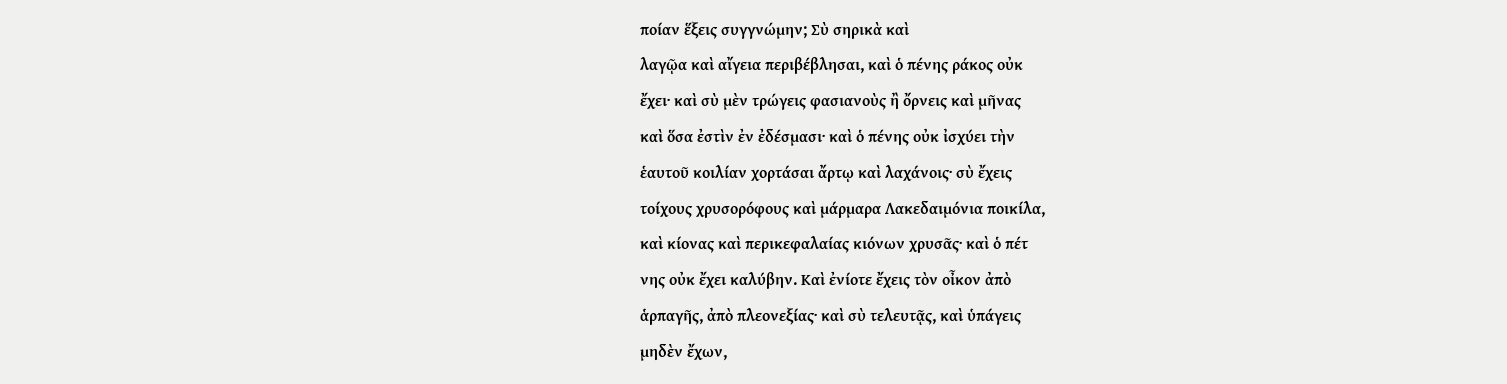ποίαν ἕξεις συγγνώμην; Σὺ σηρικὰ καὶ
λαγῷα καὶ αἴγεια περιβέβλησαι, καὶ ὁ πένης ράκος οὐκ
ἔχει· καὶ σὺ μὲν τρώγεις φασιανοὺς ἢ ὄρνεις καὶ μῆνας
καὶ ὅσα ἐστὶν ἐν ἐδέσμασι· καὶ ὁ πένης οὐκ ἰσχύει τὴν
ἑαυτοῦ κοιλίαν χορτάσαι ἄρτῳ καὶ λαχάνοις· σὺ ἔχεις
τοίχους χρυσορόφους καὶ μάρμαρα Λακεδαιμόνια ποικίλα,
καὶ κίονας καὶ περικεφαλαίας κιόνων χρυσᾶς· καὶ ὁ πέτ
νης οὐκ ἔχει καλύβην. Καὶ ἐνίοτε ἔχεις τὸν οἶκον ἀπὸ
ἁρπαγῆς, ἀπὸ πλεονεξίας· καὶ σὺ τελευτᾷς, καὶ ὑπάγεις
μηδὲν ἔχων,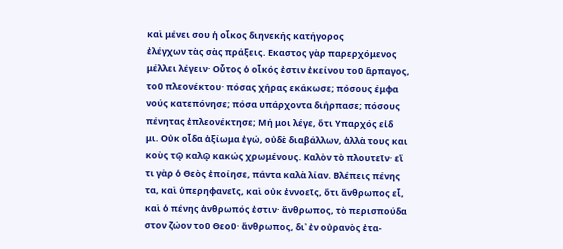καὶ μένει σου ἡ οἶκος διηνεκής κατήγορος
ἐλέγχων τὰς σὰς πράξεις. Εκαστος γὰρ παρερχόμενος
μέλλει λέγειν· Οὗτος ὁ οἶκός ἐστιν ἐκείνου τοῦ ἅρπαγος,
τοῦ πλεονέκτου· πόσας χήρας εκάκωσε; πόσους έμφα
νούς κατεπόνησε; πόσα υπάρχοντα διήρπασε; πόσους
πένητας ἐπλεονέκτησε; Μή μοι λέγε, ὅτι Υπαρχός εἰδ
μι. Οὐκ οἶδα ἀξίωμα ἐγώ, οὐδὲ διαβάλλων, ἀλλὰ τους και
κοὺς τῷ καλῷ κακώς χρωμένους. Καλὸν τὸ πλουτεῖν· εἴ
τι γὰρ ὁ Θεὸς ἐποίησε, πάντα καλὰ λίαν. Βλέπεις πένης
τα, καὶ ὑπερηφανεῖς, καὶ οὐκ ἐννοεῖς, ὅτι ἄνθρωπος εἶ,
καὶ ὁ πένης ἀνθρωπός ἐστιν· ἄνθρωπος, τὸ περισπούδα
στον ζώον τοῦ Θεοῦ· ἄνθρωπος, δι᾿ ἐν οὐρανὸς ἐτα-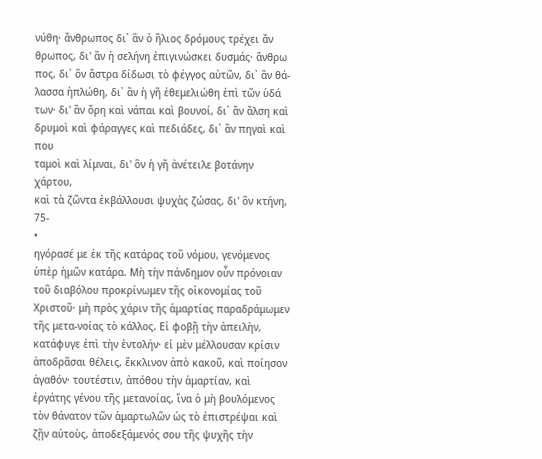νύθη· ἄνθρωπος δι᾽ ἂν ὁ ἥλιος δρόμους τρέχει ἄν
θρωπος, δι' ἂν ἡ σελήνη ἐπιγινώσκει δυσμάς· ἄνθρω
πος, δι᾿ ὃν ἄστρα δίδωσι τὸ φέγγος αὐτῶν, δι᾿ ἂν θά-
λασσα ἡπλώθη, δι᾿ ἂν ἡ γῆ ἐθεμελιώθη ἐπὶ τῶν ὑδά
των· δι' ἂν ὄρη καὶ νάπαι καὶ βουνοί, δι᾿ ἂν ἄλση καὶ
δρυμοὶ καὶ φάραγγες καὶ πεδιάδες, δι᾽ ἂν πηγαὶ καὶ που
ταμοὶ καὶ λίμναι, δι' ὃν ἡ γῆ ἀνέτειλε βοτάνην χάρτου,
καὶ τὰ ζῶντα ἐκβάλλουσι ψυχὰς ζώσας, δι' ὃν κτήνη, 75-
•
ηγόρασέ με ἐκ τῆς κατάρας τοῦ νόμου, γενόμενος ὑπὲρ ἡμῶν κατάρα. Μὴ τὴν πάνδημον οὖν πρόνοιαν τοῦ διαβόλου προκρίνωμεν τῆς οἰκονομίας τοῦ Χριστοῦ· μὴ πρὸς χάριν τῆς ἁμαρτίας παραδράμωμεν τῆς μετα-νοίας τὸ κάλλος. Εἰ φοβῇ τὴν ἀπειλὴν, κατάφυγε ἐπὶ τὴν ἐντολήν· εἰ μὲν μέλλουσαν κρίσιν ἀποδρᾶσαι θέλεις, ἔκκλινον ἀπὸ κακοῦ, καὶ ποίησον ἀγαθόν· τουτέστιν, ἀπόθου τὴν ἁμαρτίαν, καὶ ἐργάτης γένου τῆς μετανοίας, ἵνα ὁ μὴ βουλόμενος τὸν θάνατον τῶν ἁμαρτωλῶν ὡς τὸ ἐπιστρέψαι καὶ ζῇν αὐτοὺς, ἀποδεξάμενός σου τῆς ψυχῆς τὴν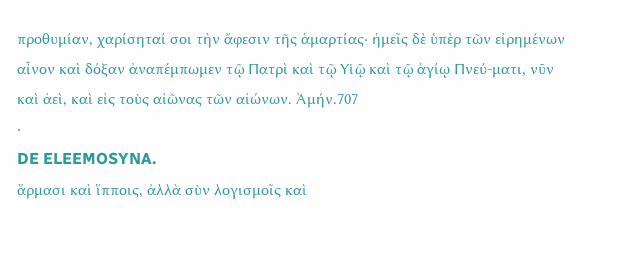προθυμίαν, χαρίσηταί σοι τὴν ἄφεσιν τῆς ἁμαρτίας· ἡμεῖς δὲ ὑπὲρ τῶν εἰρημένων αἶνον καὶ δόξαν ἀναπέμπωμεν τῷ Πατρὶ καὶ τῷ Υἱῷ καὶ τῷ ἁγίῳ Πνεύ-ματι, νῦν καὶ ἀεὶ, καὶ εἰς τοὺς αἰῶνας τῶν αἰώνων. Ἀμήν.707
·
DE ELEEMOSYNA.
ἅρμασι καὶ ἵπποις, ἀλλὰ σὺν λογισμοῖς καὶ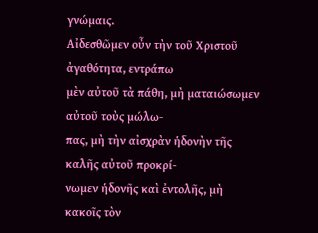γνώμαις.
Αἰδεσθῶμεν οὖν τὴν τοῦ Χριστοῦ ἀγαθότητα, εντράπω
μὲν αὐτοῦ τὰ πάθη, μὴ ματαιώσωμεν αὐτοῦ τοὺς μώλω-
πας, μὴ τὴν αἰσχρὰν ἡδονὴν τῆς καλῆς αὐτοῦ προκρί-
νωμεν ἡδονῆς καὶ ἐντολῆς, μὴ κακοῖς τὸν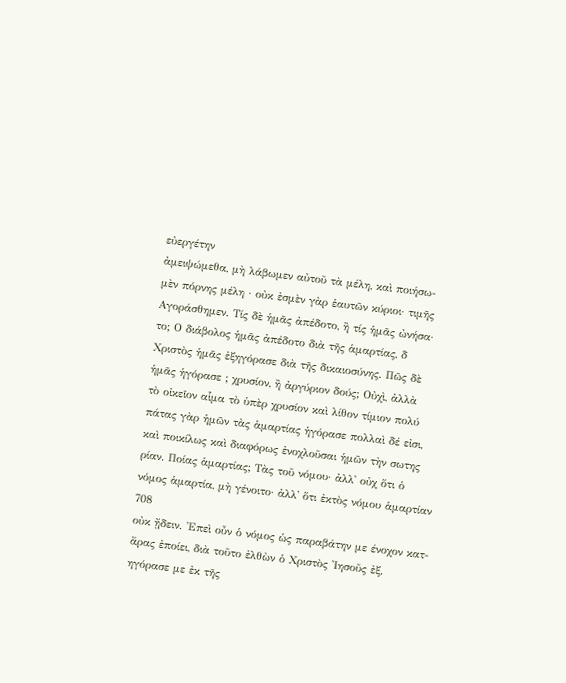εὐεργέτην
ἀμειψώμεθα, μὴ λάβωμεν αὐτοῦ τὰ μέλη, καὶ ποιήσω-
μὲν πόρνης μέλη · οὐκ ἐσμὲν γὰρ ἑαυτῶν κύριοι· τιμῆς
Αγοράσθημεν. Τίς δὲ ἡμᾶς ἀπέδοτο, ἢ τίς ἡμᾶς ὠνήσα·
το; Ο διάβολος ἡμᾶς ἀπέδοτο διὰ τῆς ἁμαρτίας, δ
Χριστὸς ἡμᾶς ἐξηγόρασε διὰ τῆς δικαιοσύνης. Πῶς δὲ
ἡμᾶς ἡγόρασε ; χρυσίον, ἢ ἀργύριον δούς; Οὐχὶ, ἀλλὰ
τὸ οἰκεῖον αἷμα τὸ ὑπὲρ χρυσίον καὶ λίθον τίμιον πολύ
πάτας γὰρ ἡμῶν τὰς ἁμαρτίας ἡγόρασε πολλαὶ δέ εἰσι,
καὶ ποικίλως καὶ διαφόρως ἐνοχλοῦσαι ἡμῶν τὴν σωτης
ρίαν. Ποίας ἁμαρτίας; Τὰς τοῦ νόμου· ἀλλ᾽ οὐχ ὅτι ὁ
νόμος ἁμαρτία, μὴ γένοιτο· ἀλλ' ὅτι ἐκτὸς νόμου ἁμαρτίαν
708
οὐκ ᾔδειν. Ἐπεὶ οὖν ὁ νόμος ὡς παραβάτην με ένοχον κατ-
ἄρας ἐποίει, διὰ τοῦτο ἐλθὼν ὁ Χριστὸς Ἰησοῦς ἐξ.
ηγόρασε με ἐκ τῆς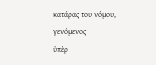κατάρας του νόμου, γενόμενος
ὑπὲρ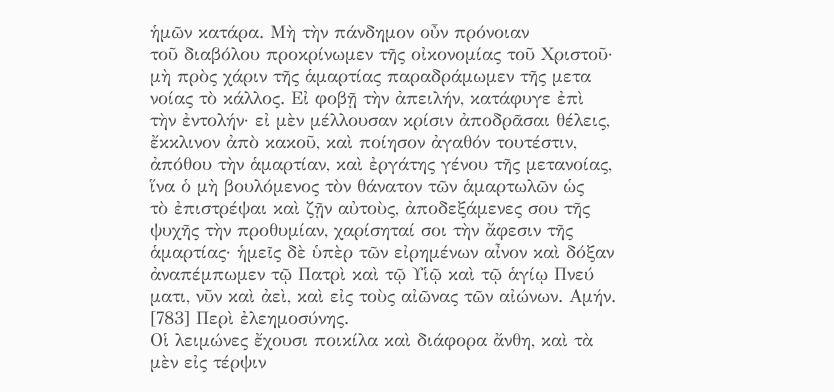ἡμῶν κατάρα. Μὴ τὴν πάνδημον οὖν πρόνοιαν
τοῦ διαβόλου προκρίνωμεν τῆς οἰκονομίας τοῦ Χριστοῦ·
μὴ πρὸς χάριν τῆς ἁμαρτίας παραδράμωμεν τῆς μετα
νοίας τὸ κάλλος. Εἰ φοβῇ τὴν ἀπειλήν, κατάφυγε ἐπὶ
τὴν ἐντολήν· εἰ μὲν μέλλουσαν κρίσιν ἀποδρᾶσαι θέλεις,
ἔκκλινον ἀπὸ κακοῦ, καὶ ποίησον ἀγαθόν τουτέστιν,
ἀπόθου τὴν ἁμαρτίαν, καὶ ἐργάτης γένου τῆς μετανοίας,
ἵνα ὁ μὴ βουλόμενος τὸν θάνατον τῶν ἁμαρτωλῶν ὡς
τὸ ἐπιστρέψαι καὶ ζῇν αὐτοὺς, ἀποδεξάμενες σου τῆς
ψυχῆς τὴν προθυμίαν, χαρίσηταί σοι τὴν ἄφεσιν τῆς
ἁμαρτίας· ἡμεῖς δὲ ὑπὲρ τῶν εἰρημένων αἶνον καὶ δόξαν
ἀναπέμπωμεν τῷ Πατρὶ καὶ τῷ Υἱῷ καὶ τῷ ἁγίῳ Πνεύ
ματι, νῦν καὶ ἀεὶ, καὶ εἰς τοὺς αἰῶνας τῶν αἰώνων. Αμήν.
[783] Περὶ ἐλεημοσύνης.
Οἱ λειμώνες ἔχουσι ποικίλα καὶ διάφορα ἄνθη, καὶ τὰ
μὲν εἰς τέρψιν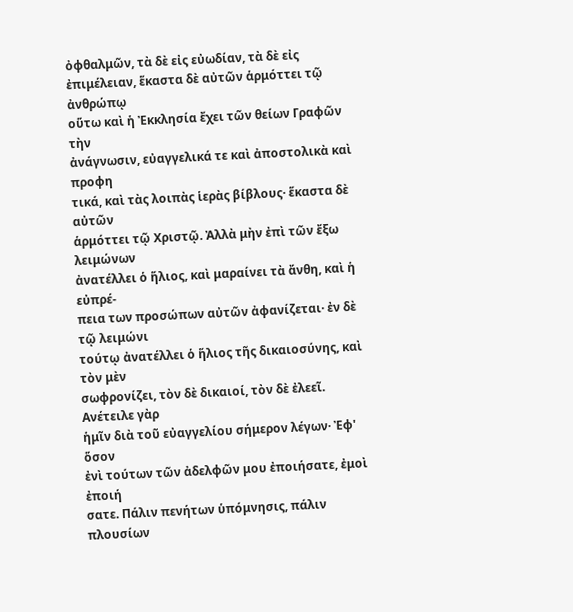ὀφθαλμῶν, τὰ δὲ εἰς εὐωδίαν, τὰ δὲ εἰς
ἐπιμέλειαν, ἕκαστα δὲ αὐτῶν ἁρμόττει τῷ ἀνθρώπῳ
οὕτω καὶ ἡ Ἐκκλησία ἔχει τῶν θείων Γραφῶν τὴν
ἀνάγνωσιν, εὐαγγελικά τε καὶ ἀποστολικὰ καὶ προφη
τικά, καὶ τὰς λοιπὰς ἱερὰς βίβλους· ἕκαστα δὲ αὐτῶν
ἁρμόττει τῷ Χριστῷ. Ἀλλὰ μὴν ἐπὶ τῶν ἔξω λειμώνων
ἀνατέλλει ὁ ἥλιος, καὶ μαραίνει τὰ ἄνθη, καὶ ἡ εὐπρέ-
πεια των προσώπων αὐτῶν ἀφανίζεται· ἐν δὲ τῷ λειμώνι
τούτῳ ἀνατέλλει ὁ ἥλιος τῆς δικαιοσύνης, καὶ τὸν μὲν
σωφρονίζει, τὸν δὲ δικαιοί, τὸν δὲ ἐλεεῖ. Ανέτειλε γὰρ
ἡμῖν διὰ τοῦ εὐαγγελίου σήμερον λέγων· Ἐφ' ὅσον
ἐνὶ τούτων τῶν ἀδελφῶν μου ἐποιήσατε, ἐμοὶ ἐποιή
σατε. Πάλιν πενήτων ὑπόμνησις, πάλιν πλουσίων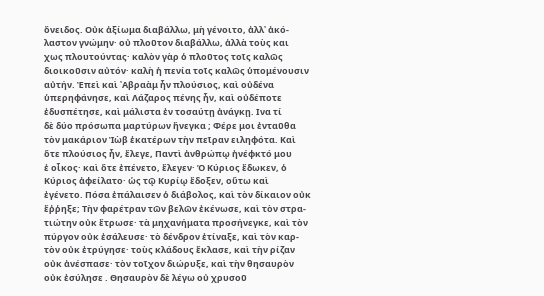ὄνειδος. Οὐκ ἀξίωμα διαβάλλω, μὴ γένοιτο, ἀλλ᾽ ἀκό-
λαστον γνώμην· οὐ πλοῦτον διαβάλλω, ἀλλὰ τοὺς και
χως πλουτούντας· καλὸν γὰρ ὁ πλοῦτος τοῖς καλῶς
διοικοῦσιν αὐτόν· καλὴ ἡ πενία τοῖς καλῶς ὑπομένουσιν
αὐτήν. Ἐπεὶ καὶ ᾿Αβραὰμ ἦν πλούσιος, καὶ οὐδένα
ὑπερηφάνησε, καὶ Λάζαρος πένης ἦν, καὶ οὐδέποτε
ἐδυσπέτησε, καὶ μάλιστα ἐν τοσαύτῃ ἀνάγκῃ. Ινα τί
δὲ δύο πρόσωπα μαρτύρων ἤνεγκα ; Φέρε μοι ἐνταῦθα
τὸν μακάριον Ἰὼβ ἑκατέρων τὴν πεῖραν ειληφότα. Καὶ
ὅτε πλούσιος ἦν, ἔλεγε, Παντὶ ἀνθρώπῳ ἠνέφκτό μου
ἑ οἶκος· καὶ ὅτε ἐπένετο, ἔλεγεν· Ὁ Κύριος ἔδωκεν, ὁ
Κύριος ἀφείλατο· ὡς τῷ Κυρίῳ ἔδοξεν, οὕτω καὶ
ἐγένετο. Πόσα ἐπάλαισεν ὁ διάβολος, καὶ τὸν δίκαιον οὐκ
ἔῤῥηξε; Τὴν φαρέτραν τῶν βελῶν ἐκένωσε, καὶ τὸν στρα-
τιώτην οὐκ ἔτρωσε· τὰ μηχανήματα προσήνεγκε, καὶ τὸν
πύργον οὐκ ἐσάλευσε· τὸ δένδρον ἐτίναξε, καὶ τὸν καρ-
τὸν οὐκ ἐτρύγησε· τοὺς κλάδους ἔκλασε, καὶ τὴν ρίζαν
οὐκ ἀνέσπασε· τὸν τοῖχον διώρυξε, καὶ τὴν θησαυρὸν
οὐκ ἐσύλησε . Θησαυρὸν δὲ λέγω οὐ χρυσοῦ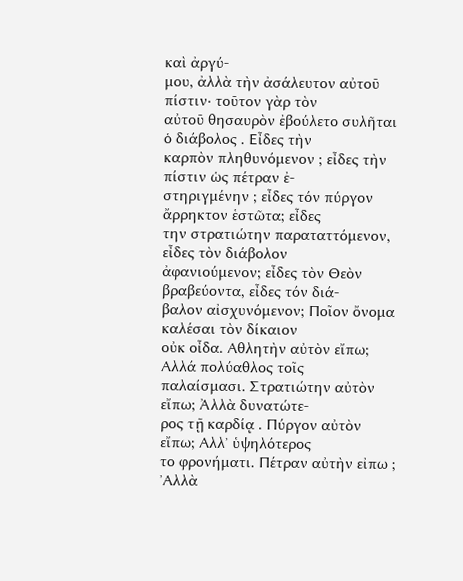καὶ ἀργύ-
μου, ἀλλὰ τὴν ἀσάλευτον αὐτοῦ πίστιν· τοῦτον γὰρ τὸν
αὐτοῦ θησαυρὸν ἐβούλετο συλῆται ὁ διάβολος . Εἶδες τὴν
καρπὸν πληθυνόμενον ; εἶδες τὴν πίστιν ὡς πέτραν ἐ-
στηριγμένην ; εἶδες τόν πύργον ἄρρηκτον ἑστῶτα; εἶδες
την στρατιώτην παραταττόμενον, εἶδες τὸν διάβολον
ἀφανιούμενον; εἶδες τὸν Θεὸν βραβεύοντα, εἶδες τόν διά-
βαλον αἰσχυνόμενον; Ποῖον ὄνομα καλέσαι τὸν δίκαιον
οὐκ οἶδα. Αθλητὴν αὐτὸν εἴπω; Αλλά πολύαθλος τοῖς
παλαίσμασι. Στρατιώτην αὐτὸν εἴπω; Ἀλλὰ δυνατώτε-
ρος τῇ καρδίᾳ . Πύργον αὐτὸν εἴπω; Αλλ᾽ ὑψηλότερος
το φρονήματι. Πέτραν αὐτὴν εἰπω ; ᾿Αλλὰ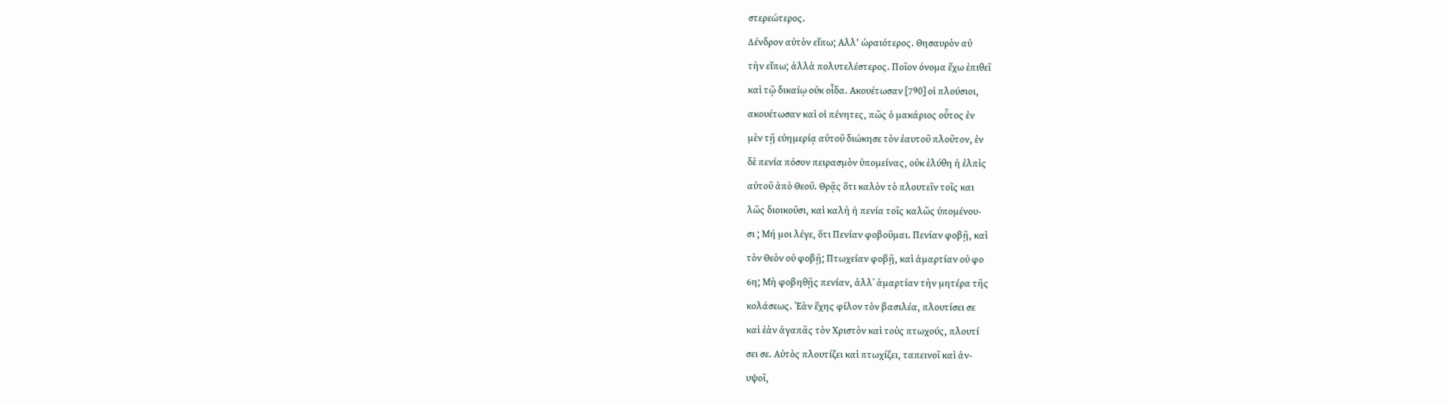στερεώτερος.
Δένδρον αὐτὸν εἴπω; Αλλ' ὡραιότερος. Θησαυρὸν αὐ
τὴν εἴπω; ἀλλὰ πολυτελέστερος. Ποῖον όνομα ἔχω ἐπιθεῖ
καὶ τῷ δικαίῳ οὐκ οἶδα. Ακουέτωσαν [790] οἱ πλούσιοι,
ακουέτωσαν καὶ οἱ πένητες, πῶς ὁ μακάριος οὗτος ἐν
μὲν τῇ εὐημερίᾳ αὐτοῦ διώκησε τὸν ἑαυτοῦ πλοῦτον, ἐν
δὲ πενία πόσον πειρασμὸν ὑπομείνας, οὐκ ἐλύθη ἡ ἐλπὶς
αὐτοῦ ἀπὸ Θεοῦ. Θρᾷς ὅτι καλὸν τὸ πλουτεῖν τοῖς και
λῶς διοικοῦσι, καὶ καλὴ ἡ πενία τοῖς καλῶς ὑπομένου-
σι ; Μή μοι λέγε, ὅτι Πενίαν φοβοῦμαι. Πενίαν φοβῇ, καὶ
τὸν Θεὸν οὐ φοβῇ; Πτωχείαν φοβῇ, καὶ ἁμαρτίαν οὐ φο
6η; Μὴ φοβηθῇς πενίαν, ἀλλ᾽ ἁμαρτίαν τὴν μητέρα τῆς
κολάσεως. Ἐὰν ἔχης φίλον τὸν βασιλέα, πλουτίσει σε
καὶ ἐὰν ἀγαπᾶς τὸν Χριστὸν καὶ τοὺς πτωχούς, πλουτί
σει σε. Αὐτὸς πλουτίζει καὶ πτωχίζει, ταπεινοῖ καὶ ἀν-
υψοῖ,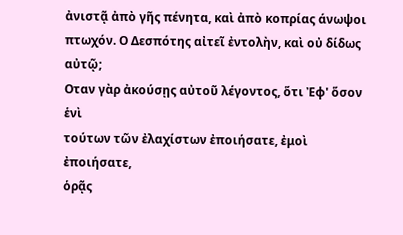ἀνιστᾷ ἀπὸ γῆς πένητα, καὶ ἀπὸ κοπρίας άνωψοι
πτωχόν. Ο Δεσπότης αἰτεῖ ἐντολὴν, καὶ οὐ δίδως αὐτῷ;
Οταν γὰρ ἀκούσῃς αὐτοῦ λέγοντος, ὅτι Ἐφ' ὅσον ἑνὶ
τούτων τῶν ἐλαχίστων ἐποιήσατε, ἐμοὶ ἐποιήσατε,
ὁρᾷς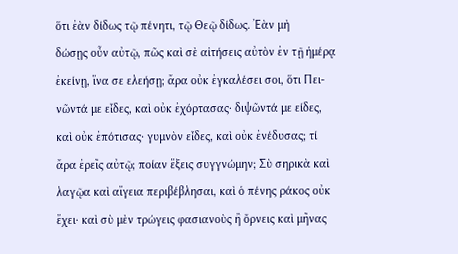ὅτι ἐὰν δίδως τῷ πένητι, τῷ Θεῷ δίδως. Ἐὰν μὴ
δώσῃς οὖν αὐτῷ, πῶς καὶ σὲ αἰτήσεις αὐτὸν ἐν τῇ ἡμέρᾳ
ἐκείνῃ, ἵνα σε ελεήσῃ; ἄρα οὐκ ἐγκαλέσει σοι, ὅτι Πει-
νῶντά με εἶδες, καὶ οὐκ ἐχόρτασας· διψῶντά με είδες,
καὶ οὐκ ἐπότισας· γυμνὸν εἶδες, καὶ οὐκ ἐνέδυσας; τί
ἄρα ἐρεῖς αὐτῷ; ποίαν ἕξεις συγγνώμην; Σὺ σηρικὰ καὶ
λαγῷα καὶ αἴγεια περιβέβλησαι, καὶ ὁ πένης ράκος οὐκ
ἔχει· καὶ σὺ μὲν τρώγεις φασιανοὺς ἢ ὄρνεις καὶ μῆνας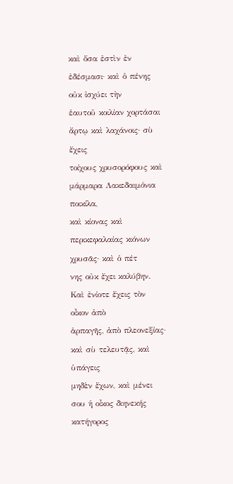καὶ ὅσα ἐστὶν ἐν ἐδέσμασι· καὶ ὁ πένης οὐκ ἰσχύει τὴν
ἑαυτοῦ κοιλίαν χορτάσαι ἄρτῳ καὶ λαχάνοις· σὺ ἔχεις
τοίχους χρυσορόφους καὶ μάρμαρα Λακεδαιμόνια ποικίλα,
καὶ κίονας καὶ περικεφαλαίας κιόνων χρυσᾶς· καὶ ὁ πέτ
νης οὐκ ἔχει καλύβην. Καὶ ἐνίοτε ἔχεις τὸν οἶκον ἀπὸ
ἁρπαγῆς, ἀπὸ πλεονεξίας· καὶ σὺ τελευτᾷς, καὶ ὑπάγεις
μηδὲν ἔχων, καὶ μένει σου ἡ οἶκος διηνεκής κατήγορος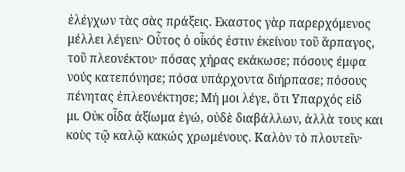ἐλέγχων τὰς σὰς πράξεις. Εκαστος γὰρ παρερχόμενος
μέλλει λέγειν· Οὗτος ὁ οἶκός ἐστιν ἐκείνου τοῦ ἅρπαγος,
τοῦ πλεονέκτου· πόσας χήρας εκάκωσε; πόσους έμφα
νούς κατεπόνησε; πόσα υπάρχοντα διήρπασε; πόσους
πένητας ἐπλεονέκτησε; Μή μοι λέγε, ὅτι Υπαρχός εἰδ
μι. Οὐκ οἶδα ἀξίωμα ἐγώ, οὐδὲ διαβάλλων, ἀλλὰ τους και
κοὺς τῷ καλῷ κακώς χρωμένους. Καλὸν τὸ πλουτεῖν·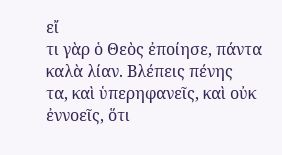εἴ
τι γὰρ ὁ Θεὸς ἐποίησε, πάντα καλὰ λίαν. Βλέπεις πένης
τα, καὶ ὑπερηφανεῖς, καὶ οὐκ ἐννοεῖς, ὅτι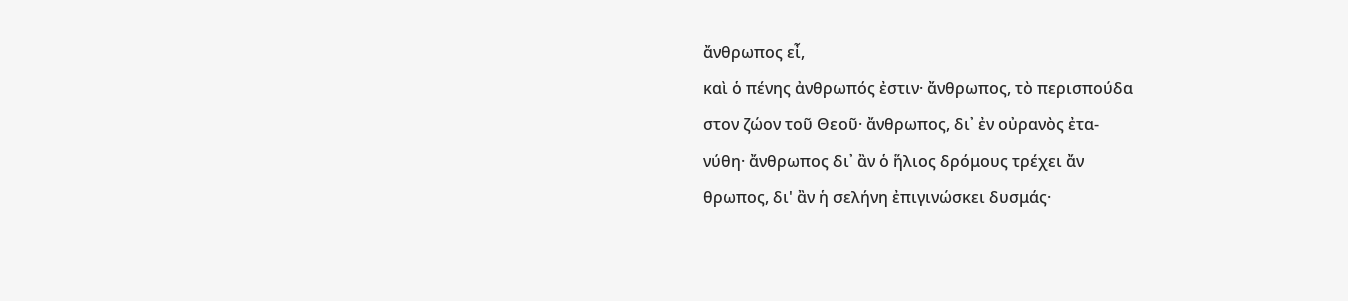ἄνθρωπος εἶ,
καὶ ὁ πένης ἀνθρωπός ἐστιν· ἄνθρωπος, τὸ περισπούδα
στον ζώον τοῦ Θεοῦ· ἄνθρωπος, δι᾿ ἐν οὐρανὸς ἐτα-
νύθη· ἄνθρωπος δι᾽ ἂν ὁ ἥλιος δρόμους τρέχει ἄν
θρωπος, δι' ἂν ἡ σελήνη ἐπιγινώσκει δυσμάς·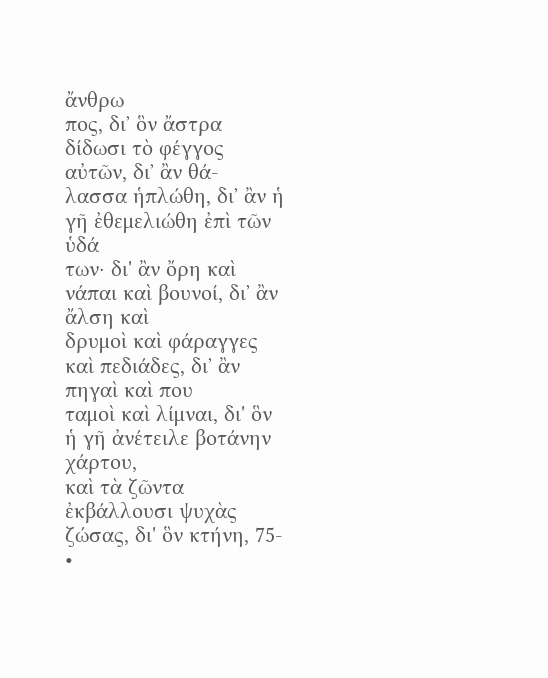ἄνθρω
πος, δι᾿ ὃν ἄστρα δίδωσι τὸ φέγγος αὐτῶν, δι᾿ ἂν θά-
λασσα ἡπλώθη, δι᾿ ἂν ἡ γῆ ἐθεμελιώθη ἐπὶ τῶν ὑδά
των· δι' ἂν ὄρη καὶ νάπαι καὶ βουνοί, δι᾿ ἂν ἄλση καὶ
δρυμοὶ καὶ φάραγγες καὶ πεδιάδες, δι᾽ ἂν πηγαὶ καὶ που
ταμοὶ καὶ λίμναι, δι' ὃν ἡ γῆ ἀνέτειλε βοτάνην χάρτου,
καὶ τὰ ζῶντα ἐκβάλλουσι ψυχὰς ζώσας, δι' ὃν κτήνη, 75-
•